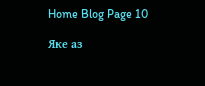Home Blog Page 10

Яке аз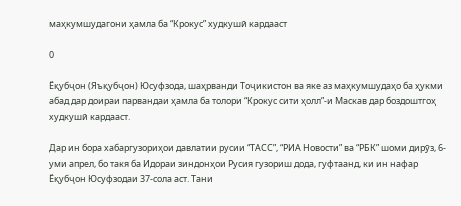маҳкумшудагони ҳамла ба “Крокус” худкушӣ кардааст

0

Ёқубҷон (Яъқубҷон) Юсуфзода, шаҳрванди Тоҷикистон ва яке аз маҳкумшудаҳо ба ҳукми абад дар доираи парвандаи ҳамла ба толори “Крокус сити ҳолл”-и Маскав дар боздоштгоҳ худкушӣ кардааст.

Дар ин бора хабаргузориҳои давлатии русии “ТАСС”, “РИА Новости” ва “РБК” шоми дирӯз, 6-уми апрел, бо такя ба Идораи зиндонҳои Русия гузориш дода, гуфтаанд, ки ин нафар Ёқубҷон Юсуфзодаи 37-сола аст. Тани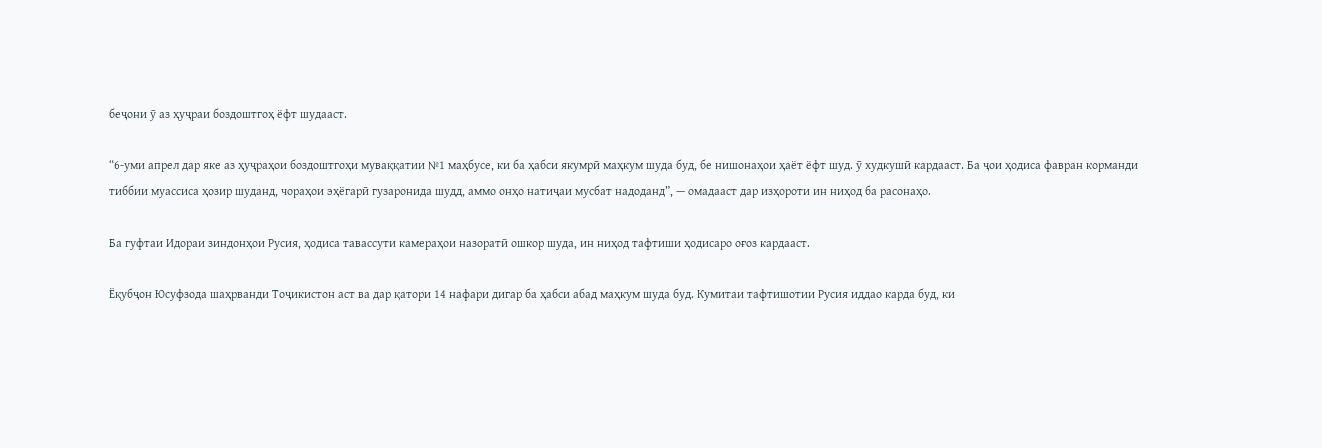беҷони ӯ аз ҳуҷраи боздоштгоҳ ёфт шудааст.

“6-уми апрел дар яке аз ҳуҷраҳои боздоштгоҳи муваққатии №1 маҳбусе, ки ба ҳабси якумрӣ маҳкум шуда буд, бе нишонаҳои ҳаёт ёфт шуд. ӯ худкушӣ кардааст. Ба ҷои ҳодиса фавран корманди тиббии муассиса ҳозир шуданд, чораҳои эҳёгарӣ гузаронида шудд, аммо онҳо натиҷаи мусбат надоданд”, — омадааст дар изҳороти ин ниҳод ба расонаҳо.

Ба гуфтаи Идораи зиндонҳои Русия, ҳодиса тавассути камераҳои назоратӣ ошкор шуда, ин ниҳод тафтиши ҳодисаро оғоз кардааст.

Ёқубҷон Юсуфзода шаҳрванди Тоҷикистон аст ва дар қатори 14 нафари дигар ба ҳабси абад маҳкум шуда буд. Кумитаи тафтишотии Русия иддао карда буд, ки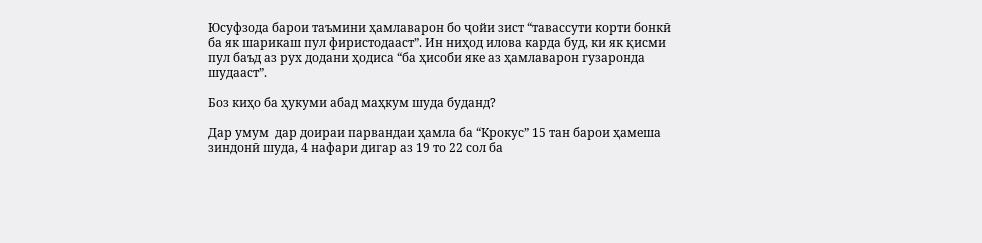Юсуфзода барои таъмини ҳамлаварон бо ҷойи зист “тавассути корти бонкӣ ба як шарикаш пул фиристодааст”. Ин ниҳод илова карда буд, ки як қисми пул баъд аз рух додани ҳодиса “ба ҳисоби яке аз ҳамлаварон гузаронда шудааст”.

Боз киҳо ба ҳукуми абад маҳкум шуда буданд?

Дар умум  дар доираи парвандаи ҳамла ба “Крокус” 15 тан барои ҳамеша зиндонӣ шуда, 4 нафари дигар аз 19 то 22 сол ба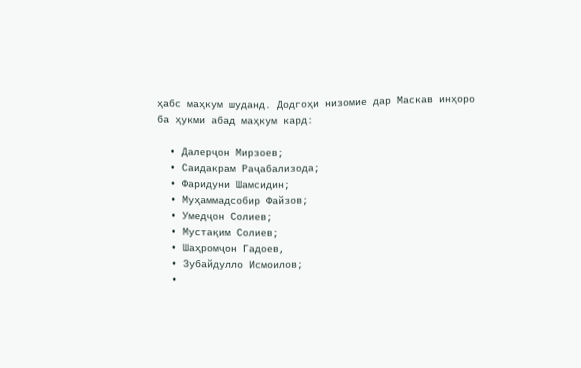ҳабс маҳкум шуданд. Додгоҳи низомие дар Маскав инҳоро ба ҳукми абад маҳкум кард:

  • Далерҷон Мирзоев;
  • Саидакрам Раҷабализода;
  • Фаридуни Шамсидин;
  • Муҳаммадсобир Файзов;
  • Умедҷон Солиев;
  • Мустақим Солиев;
  • Шаҳромҷон Гадоев,
  • Зубайдулло Исмоилов;
  •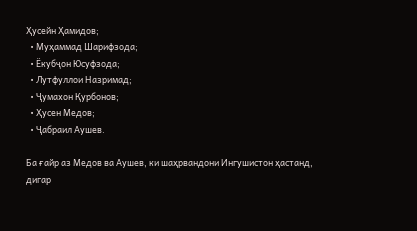Ҳусейн Ҳамидов;
  • Муҳаммад Шарифзода;
  • Ёкубҷон Юсуфзода;
  • Лутфуллои Назримад;
  • Ҷумахон Қурбонов;
  • Ҳусен Медов;
  • Ҷабраил Аушев.

Ба ғайр аз Медов ва Аушев, ки шаҳрвандони Ингушистон ҳастанд, дигар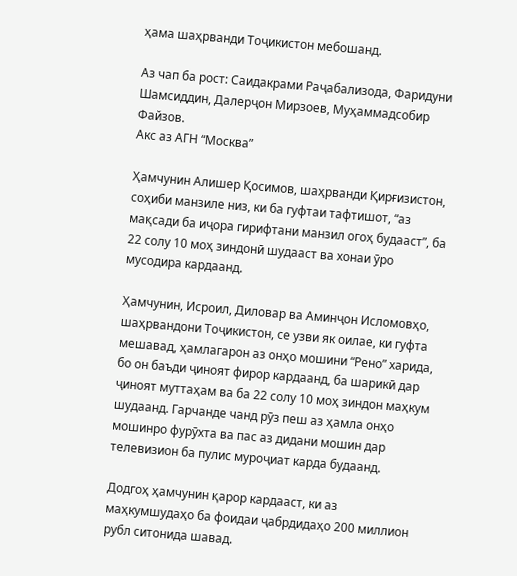ҳама шаҳрванди Тоҷикистон мебошанд.

Аз чап ба рост: Саидакрами Раҷабализода, Фаридуни Шамсиддин, Далерҷон Мирзоев, Муҳаммадсобир Файзов.
Акс аз АГН “Москва”

Ҳамчунин Алишер Қосимов, шаҳрванди Қирғизистон, соҳиби манзиле низ, ки ба гуфтаи тафтишот, “аз мақсади ба иҷора гирифтани манзил огоҳ будааст”, ба 22 солу 10 моҳ зиндонӣ шудааст ва хонаи ӯро мусодира кардаанд.

Ҳамчунин, Исроил, Диловар ва Аминҷон Исломовҳо, шаҳрвандони Тоҷикистон, се узви як оилае, ки гуфта мешавад, ҳамлагарон аз онҳо мошини “Рено” харида, бо он баъди ҷиноят фирор кардаанд, ба шарикӣ дар ҷиноят муттаҳам ва ба 22 солу 10 моҳ зиндон маҳкум шудаанд. Гарчанде чанд рӯз пеш аз ҳамла онҳо мошинро фурӯхта ва пас аз дидани мошин дар телевизион ба пулис муроҷиат карда будаанд.

Додгоҳ ҳамчунин қарор кардааст, ки аз маҳкумшудаҳо ба фоидаи ҷабрдидаҳо 200 миллион рубл ситонида шавад.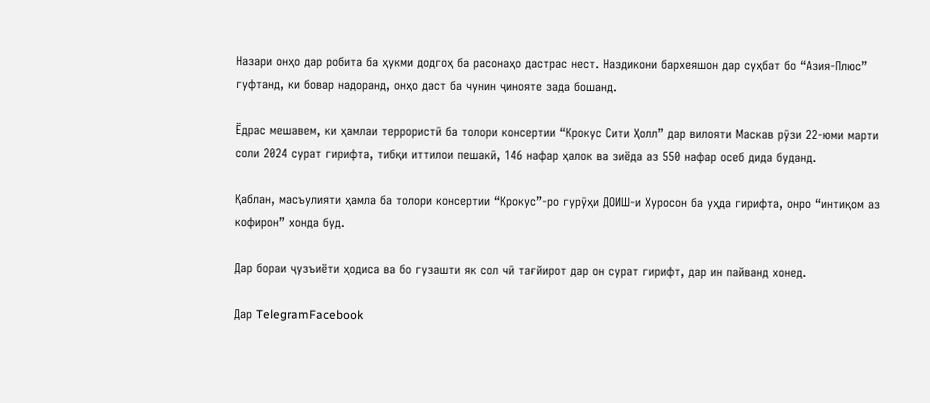Назари онҳо дар робита ба ҳукми додгоҳ ба расонаҳо дастрас нест. Наздикони бархеяшон дар суҳбат бо “Азия-Плюс” гуфтанд, ки бовар надоранд, онҳо даст ба чунин ҷинояте зада бошанд.

Ёдрас мешавем, ки ҳамлаи террористӣ ба толори консертии “Крокус Сити Ҳолл” дар вилояти Маскав рӯзи 22-юми марти соли 2024 сурат гирифта, тибқи иттилои пешакӣ, 146 нафар ҳалок ва зиёда аз 550 нафар осеб дида буданд.

Қаблан, масъулияти ҳамла ба толори консертии “Крокус”-ро гурӯҳи ДОИШ-и Хуросон ба уҳда гирифта, онро “интиқом аз кофирон” хонда буд.

Дар бораи ҷузъиёти ҳодиса ва бо гузашти як сол чӣ тағйирот дар он сурат гирифт, дар ин пайванд хонед.

Дар TelegramFacebook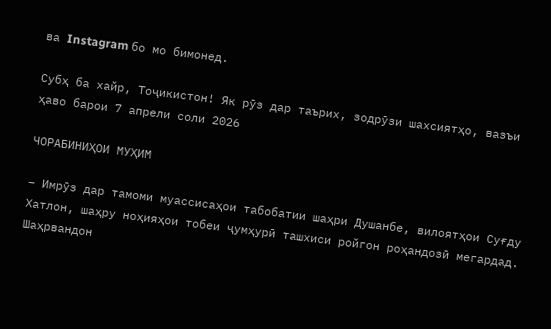ва Instagram бо мо бимонед.

Субҳ ба хайр, Тоҷикистон! Як рӯз дар таърих, зодрӯзи шахсиятҳо, вазъи ҳаво барои 7 апрели соли 2026

ЧОРАБИНИҲОИ МУҲИМ

– Имрӯз дар тамоми муассисаҳои табобатии шаҳри Душанбе, вилоятҳои Суғду Хатлон, шаҳру ноҳияҳои тобеи ҷумҳурӣ ташхиси ройгон роҳандозӣ мегардад. Шаҳрвандон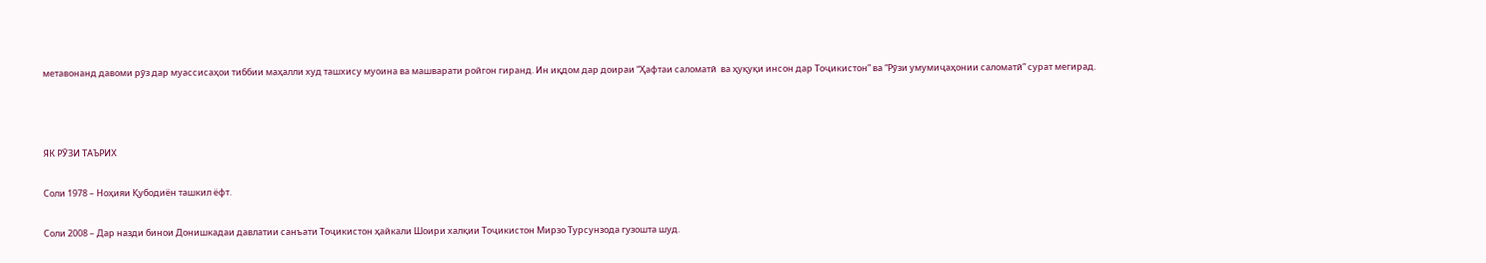метавонанд давоми рӯз дар муассисаҳои тиббии маҳалли худ ташхису муоина ва машварати ройгон гиранд. Ин иқдом дар доираи “Ҳафтаи саломатӣ  ва ҳуқуқи инсон дар Тоҷикистон” ва “Рӯзи умумиҷаҳонии саломатӣ” сурат мегирад.



ЯК РӮЗИ ТАЪРИХ

Соли 1978 – Ноҳияи Қубодиён ташкил ёфт.

Соли 2008 – Дар назди бинои Донишкадаи давлатии санъати Тоҷикистон ҳайкали Шоири халқии Тоҷикистон Мирзо Турсунзода гузошта шуд.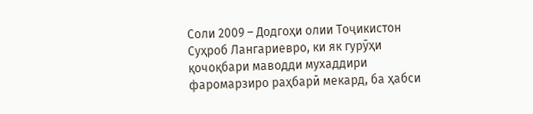Соли 2009 – Додгоҳи олии Тоҷикистон Суҳроб Лангариевро, ки як гурӯҳи қочоқбари маводди мухаддири фаромарзиро раҳбарӣ мекард, ба ҳабси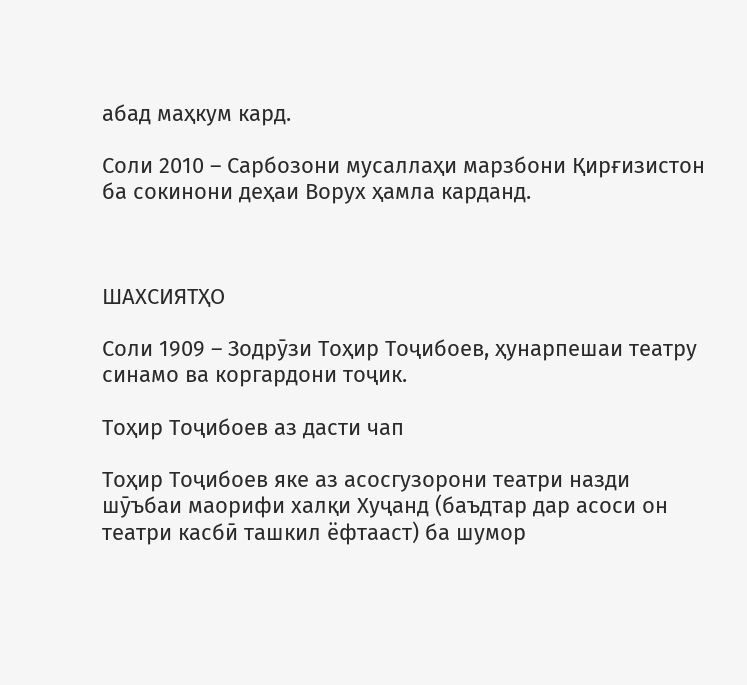абад маҳкум кард.

Соли 2010 – Сарбозони мусаллаҳи марзбони Қирғизистон ба сокинони деҳаи Ворух ҳамла карданд.



ШАХСИЯТҲО

Соли 1909 – Зодрӯзи Тоҳир Тоҷибоев, ҳунарпешаи театру синамо ва коргардони тоҷик.

Тоҳир Тоҷибоев аз дасти чап

Тоҳир Тоҷибоев яке аз асосгузорони театри назди шӯъбаи маорифи халқи Хуҷанд (баъдтар дар асоси он театри касбӣ ташкил ёфтааст) ба шумор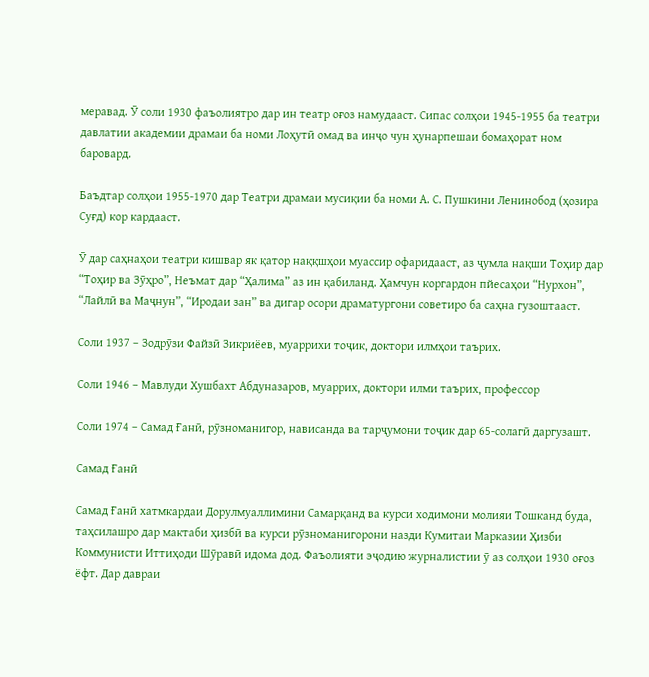меравад. Ӯ соли 1930 фаъолиятро дар ин театр оғоз намудааст. Сипас солҳои 1945-1955 ба театри давлатии академии драмаи ба номи Лоҳутӣ омад ва инҷо чун ҳунарпешаи бомаҳорат ном баровард.

Баъдтар солҳои 1955-1970 дар Театри драмаи мусиқии ба номи А. С. Пушкини Ленинобод (ҳозира Суғд) кор кардааст.

Ӯ дар саҳнаҳои театри кишвар як қатор наққшҳои муассир офаридааст, аз ҷумла нақши Тоҳир дар “Тоҳир ва Зӯҳро”, Неъмат дар “Ҳалима” аз ин қабиланд. Ҳамчун коргардон пйесаҳои “Нурхон”, “Лайлӣ ва Маҷнун”, “Иродаи зан” ва дигар осори драматургони советиро ба саҳна гузоштааст.

Соли 1937 – Зодрӯзи Файзӣ Зикриёев, муаррихи тоҷик, доктори илмҳои таърих.

Соли 1946 – Мавлуди Хушбахт Абдуназаров, муаррих, доктори илми таърих, профессор

Соли 1974 – Самад Ғанӣ, рӯзноманигор, нависанда ва тарҷумони тоҷик дар 65-солагӣ даргузашт.

Самад Ғанӣ

Самад Ғанӣ хатмкардаи Дорулмуаллимини Самарқанд ва курси ходимони молияи Тошканд буда, таҳсилашро дар мактаби ҳизбӣ ва курси рӯзноманигорони назди Кумитаи Марказии Ҳизби Коммунисти Иттиҳоди Шӯравӣ идома дод. Фаъолияти эҷодию журналистии ӯ аз солҳои 1930 оғоз ёфт. Дар давраи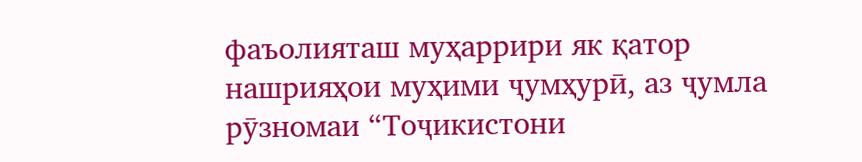фаъолияташ муҳаррири як қатор нашрияҳои муҳими ҷумҳурӣ, аз ҷумла рӯзномаи “Тоҷикистони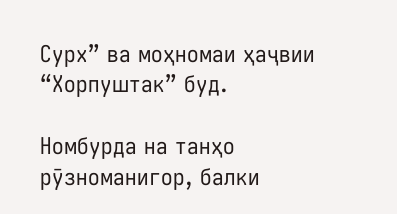Сурх” ва моҳномаи ҳаҷвии “Хорпуштак” буд.

Номбурда на танҳо рӯзноманигор, балки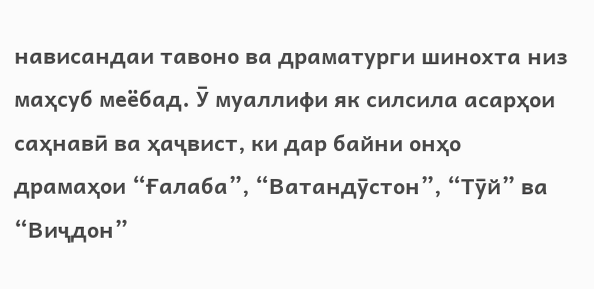нависандаи тавоно ва драматурги шинохта низ маҳсуб меёбад. Ӯ муаллифи як силсила асарҳои саҳнавӣ ва ҳаҷвист, ки дар байни онҳо драмаҳои “Ғалаба”, “Ватандӯстон”, “Тӯй” ва “Виҷдон”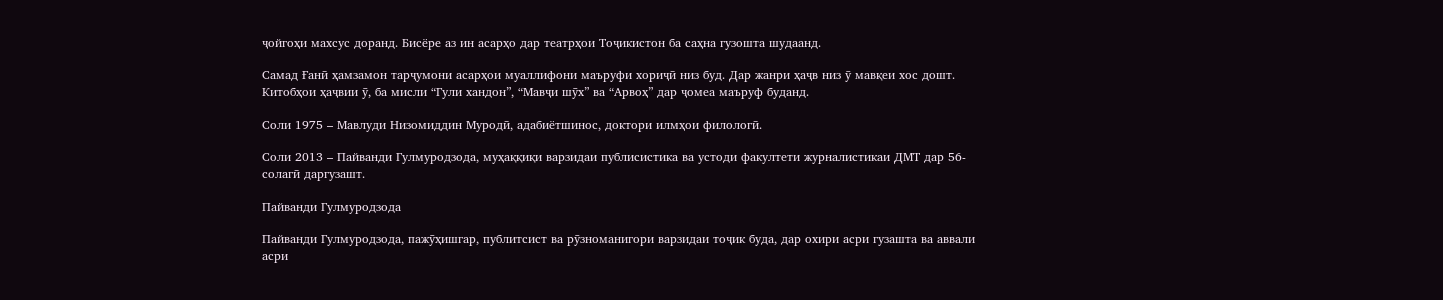ҷойгоҳи махсус доранд. Бисёре аз ин асарҳо дар театрҳои Тоҷикистон ба саҳна гузошта шудаанд.

Самад Ғанӣ ҳамзамон тарҷумони асарҳои муаллифони маъруфи хориҷӣ низ буд. Дар жанри ҳаҷв низ ӯ мавқеи хос дошт. Китобҳои ҳаҷвии ӯ, ба мисли “Гули хандон”, “Мавҷи шӯх” ва “Арвоҳ” дар ҷомеа маъруф буданд.

Соли 1975 – Мавлуди Низомиддин Муродӣ, адабиётшинос, доктори илмҳои филологӣ.

Соли 2013 – Пайванди Гулмуродзода, муҳаққиқи варзидаи публисистика ва устоди факултети журналистикаи ДМТ дар 56-солагӣ даргузашт.

Пайванди Гулмуродзода

Пайванди Гулмуродзода, пажӯҳишгар, публитсист ва рӯзноманигори варзидаи тоҷик буда, дар охири асри гузашта ва аввали асри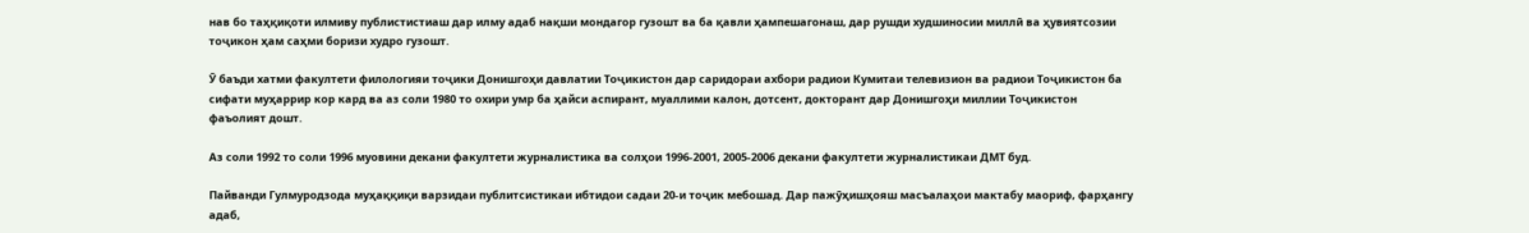нав бо таҳқиқоти илмиву публистистиаш дар илму адаб нақши мондагор гузошт ва ба қавли ҳампешагонаш, дар рушди худшиносии миллӣ ва ҳувиятсозии тоҷикон ҳам саҳми боризи худро гузошт.

Ӯ баъди хатми факултети филологияи тоҷики Донишгоҳи давлатии Тоҷикистон дар саридораи ахбори радиои Кумитаи телевизион ва радиои Тоҷикистон ба сифати муҳаррир кор кард ва аз соли 1980 то охири умр ба ҳайси аспирант, муаллими калон, дотсент, докторант дар Донишгоҳи миллии Тоҷикистон фаъолият дошт.

Аз соли 1992 то соли 1996 муовини декани факултети журналистика ва солҳои 1996-2001, 2005-2006 декани факултети журналистикаи ДМТ буд.

Пайванди Гулмуродзода муҳаққиқи варзидаи публитсистикаи ибтидои садаи 20-и тоҷик мебошад. Дар пажӯҳишҳояш масъалаҳои мактабу маориф, фарҳангу адаб,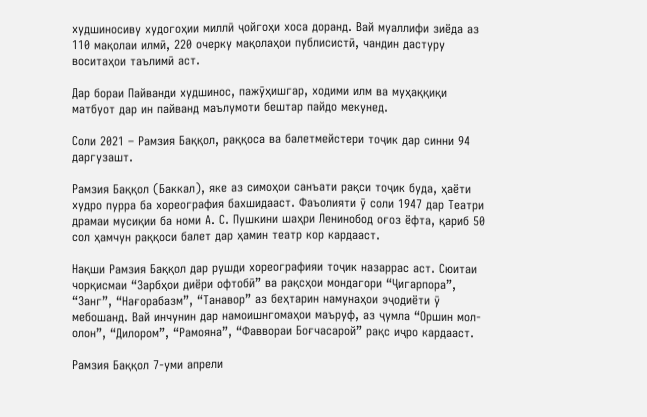худшиносиву худогоҳии миллӣ ҷойгоҳи хоса доранд. Вай муаллифи зиёда аз 110 мақолаи илмӣ, 220 очерку мақолаҳои публисистӣ, чандин дастуру воситаҳои таълимӣ аст.

Дар бораи Пайванди худшинос, пажӯҳишгар, ходими илм ва муҳаққиқи матбуот дар ин пайванд маълумоти бештар пайдо мекунед.

Соли 2021 – Рамзия Баққол, раққоса ва балетмейстери тоҷик дар синни 94 даргузашт.

Рамзия Баққол (Баккал), яке аз симоҳои санъати рақси тоҷик буда, ҳаёти худро пурра ба хореография бахшидааст. Фаъолияти ӯ соли 1947 дар Театри драмаи мусиқии ба номи А. С. Пушкини шаҳри Ленинобод оғоз ёфта, қариб 50 сол ҳамчун раққоси балет дар ҳамин театр кор кардааст.

Нақши Рамзия Баққол дар рушди хореографияи тоҷик назаррас аст. Сюитаи чорқисмаи “Зарбҳои диёри офтобӣ” ва рақсҳои мондагори “Ҷигарпора”, “Занг”, “Нағорабазм”, “Танавор” аз беҳтарин намунаҳои эҷодиёти ӯ мебошанд. Вай инчунин дар намоишнгомаҳои маъруф, аз ҷумла “Оршин мол-олон”, “Дилором”, “Рамояна”, “Фаввораи Боғчасарой” рақс иҷро кардааст.

Рамзия Баққол 7-уми апрели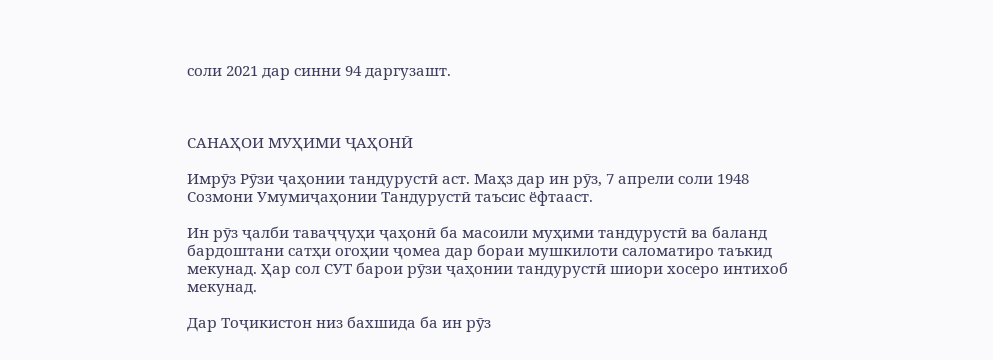соли 2021 дар синни 94 даргузашт.



САНАҲОИ МУҲИМИ ҶАҲОНӢ

Имрӯз Рӯзи ҷаҳонии тандурустӣ аст. Маҳз дар ин рӯз, 7 апрели соли 1948 Созмони Умумиҷаҳонии Тандурустӣ таъсис ёфтааст.

Ин рӯз ҷалби таваҷҷуҳи ҷаҳонӣ ба масоили муҳими тандурустӣ ва баланд бардоштани сатҳи огоҳии ҷомеа дар бораи мушкилоти саломатиро таъкид мекунад. Ҳар сол СУТ барои рӯзи ҷаҳонии тандурустӣ шиори хосеро интихоб мекунад.

Дар Тоҷикистон низ бахшида ба ин рӯз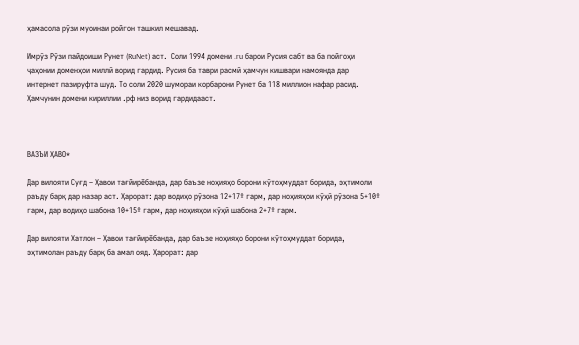ҳамасола рӯзи муоинаи ройгон ташкил мешавад.

Имрӯз Рӯзи пайдоиши Рунет (RuNet) аст.  Соли 1994 домени .ru барои Русия сабт ва ба пойгоҳи ҷаҳонии доменҳои миллӣ ворид гардид. Русия ба таври расмӣ ҳамчун кишвари намоянда дар интернет пазируфта шуд. То соли 2020 шумораи корбарони Рунет ба 118 миллион нафар расид. Ҳамчунин домени кириллии .рф низ ворид гардидааст.



ВАЗЪИ ҲАВО*

Дар вилояти Суғд – Ҳавои тағйирёбанда, дар баъзе ноҳияҳо борони кӯтоҳмуддат борида, эҳтимоли раъду барқ дар назар аст. Ҳарорат: дар водиҳо рӯзона 12+17º гарм, дар ноҳияҳои кӯҳӣ рӯзона 5+10º гарм, дар водиҳо шабона 10+15º гарм, дар ноҳияҳои кӯҳӣ шабона 2+7º гарм.

Дар вилояти Хатлон – Ҳавои тағйирёбанда, дар баъзе ноҳияҳо борони кӯтоҳмуддат борида, эҳтимолан раъду барқ ба амал ояд. Ҳарорат: дар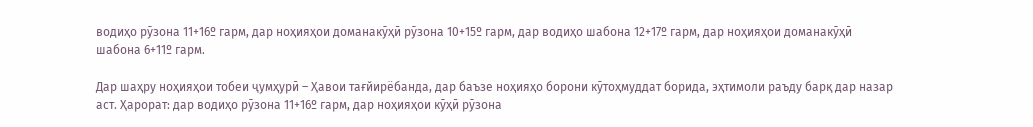водиҳо рӯзона 11+16º гарм, дар ноҳияҳои доманакӯҳӣ рӯзона 10+15º гарм, дар водиҳо шабона 12+17º гарм, дар ноҳияҳои доманакӯҳӣ шабона 6+11º гарм.

Дар шаҳру ноҳияҳои тобеи ҷумҳурӣ – Ҳавои тағйирёбанда, дар баъзе ноҳияҳо борони кӯтоҳмуддат борида, эҳтимоли раъду барқ дар назар аст. Ҳарорат: дар водиҳо рӯзона 11+16º гарм, дар ноҳияҳои кӯҳӣ рӯзона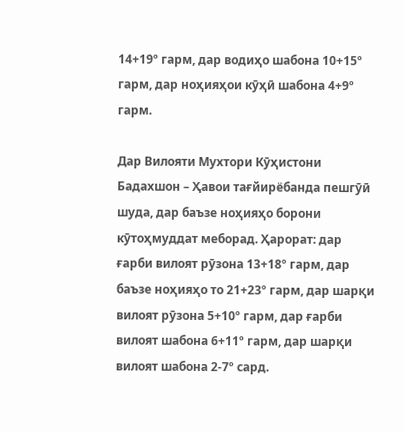14+19º гарм, дар водиҳо шабона 10+15º гарм, дар ноҳияҳои кӯҳӣ шабона 4+9º гарм.

Дар Вилояти Мухтори Кӯҳистони Бадахшон – Ҳавои тағйирёбанда пешгӯӣ шуда, дар баъзе ноҳияҳо борони кӯтоҳмуддат меборад. Ҳарорат: дар ғарби вилоят рӯзона 13+18º гарм, дар баъзе ноҳияҳо то 21+23º гарм, дар шарқи вилоят рӯзона 5+10º гарм, дар ғарби вилоят шабона 6+11º гарм, дар шарқи вилоят шабона 2-7º сард.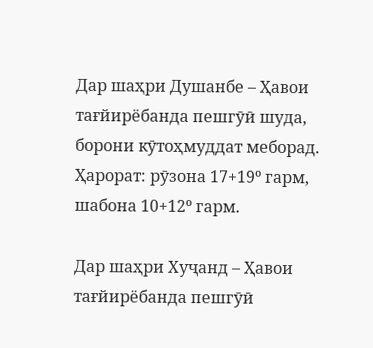Дар шаҳри Душанбе – Ҳавои тағйирёбанда пешгӯӣ шуда, борони кӯтоҳмуддат меборад. Ҳарорат: рӯзона 17+19º гарм, шабона 10+12º гарм.

Дар шаҳри Хуҷанд – Ҳавои тағйирёбанда пешгӯӣ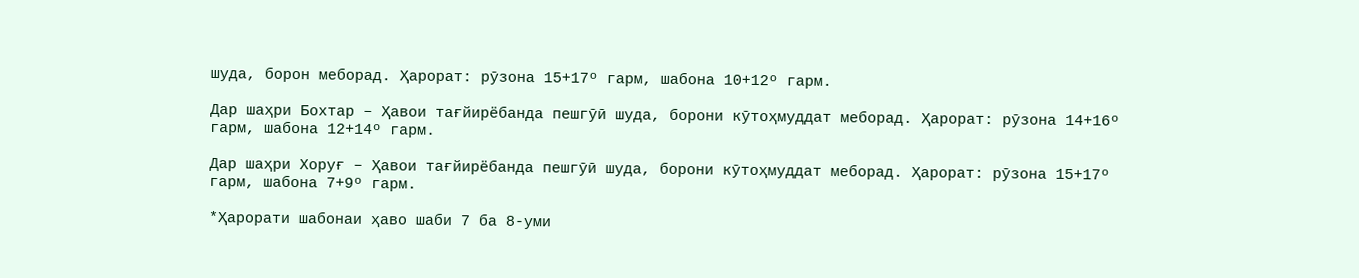шуда, борон меборад. Ҳарорат: рӯзона 15+17º гарм, шабона 10+12º гарм.

Дар шаҳри Бохтар – Ҳавои тағйирёбанда пешгӯӣ шуда, борони кӯтоҳмуддат меборад. Ҳарорат: рӯзона 14+16º гарм, шабона 12+14º гарм.

Дар шаҳри Хоруғ – Ҳавои тағйирёбанда пешгӯӣ шуда, борони кӯтоҳмуддат меборад. Ҳарорат: рӯзона 15+17º гарм, шабона 7+9º гарм.

*Ҳарорати шабонаи ҳаво шаби 7 ба 8-уми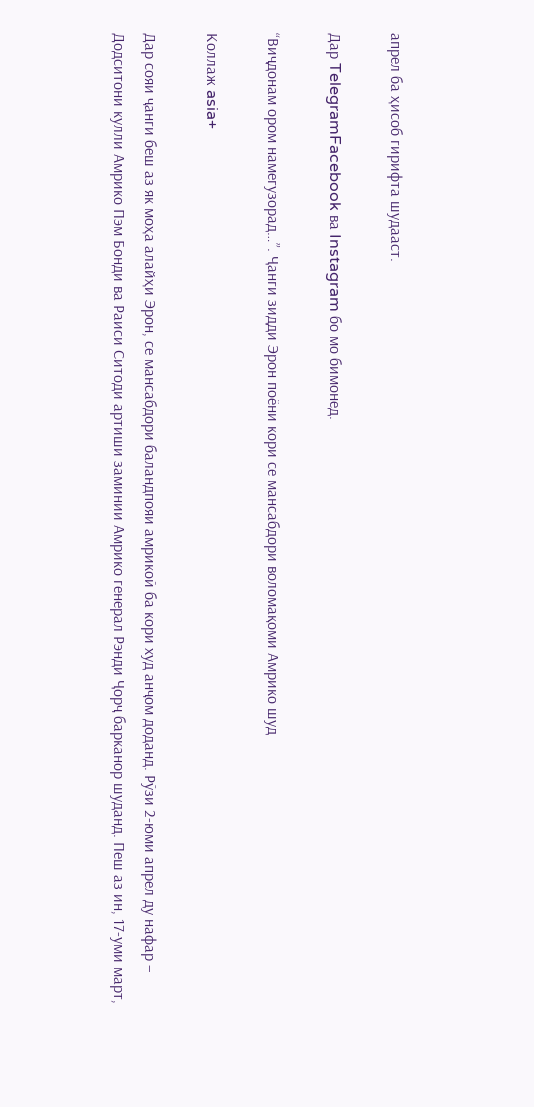апрел ба ҳисоб гирифта шудааст.

Дар TelegramFacebook ва Instagram бо мо бимонед.

“Виҷдонам ором намегузорад…”. Ҷанги зидди Эрон поёни кори се мансабдори воломақоми Амрико шуд

Коллаж asia+

Дар сояи ҷанги беш аз як моҳа алайҳи Эрон, се мансабдори баландпояи амрикоӣ ба кори худ анҷом доданд. Рӯзи 2-юми апрел ду нафар – Додситони кулли Амрико Пэм Бонди ва Раиси Ситоди артиши заминии Амрико генерал Рэнди Ҷорҷ барканор шуданд. Пеш аз ин, 17-уми март,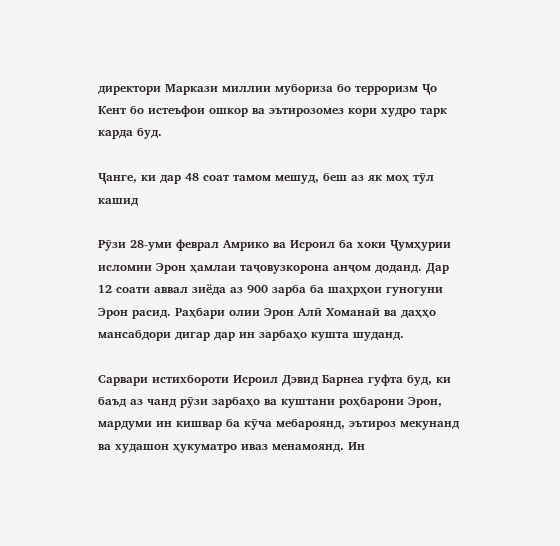директори Маркази миллии мубориза бо терроризм Ҷо Кент бо истеъфои ошкор ва эътирозомез кори худро тарк карда буд.

Ҷанге, ки дар 48 соат тамом мешуд, беш аз як моҳ тӯл кашид

Рӯзи 28-уми феврал Амрико ва Исроил ба хоки Ҷумҳурии исломии Эрон ҳамлаи таҷовузкорона анҷом доданд. Дар 12 соати аввал зиёда аз 900 зарба ба шаҳрҳои гуногуни Эрон расид. Раҳбари олии Эрон Алӣ Хоманаӣ ва даҳҳо мансабдори дигар дар ин зарбаҳо кушта шуданд.

Сарвари истихбороти Исроил Дэвид Барнеа гуфта буд, ки баъд аз чанд рӯзи зарбаҳо ва куштани роҳбарони Эрон, мардуми ин кишвар ба кӯча мебароянд, эътироз мекунанд ва худашон ҳукуматро иваз менамоянд. Ин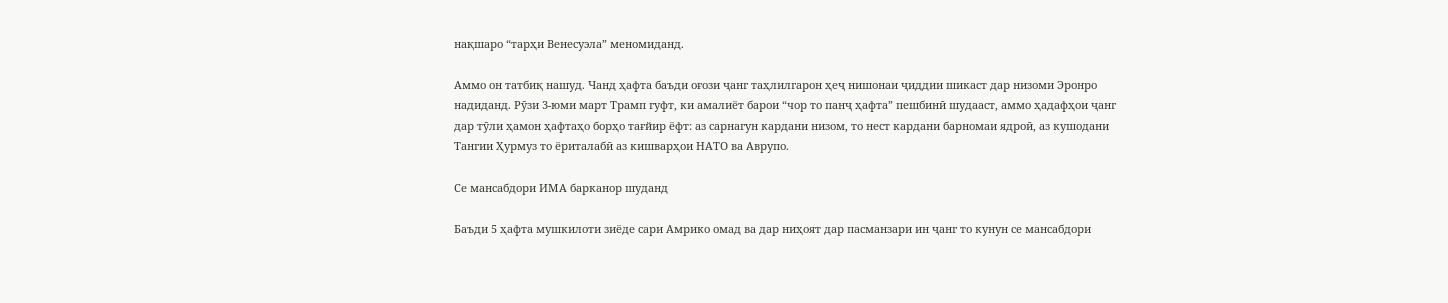нақшаро “тарҳи Венесуэла” меномиданд.

Аммо он татбиқ нашуд. Чанд ҳафта баъди оғози ҷанг таҳлилгарон ҳеҷ нишонаи ҷиддии шикаст дар низоми Эронро надиданд. Рӯзи 3-юми март Трамп гуфт, ки амалиёт барои “чор то панҷ ҳафта” пешбинӣ шудааст, аммо ҳадафҳои ҷанг дар тӯли ҳамон ҳафтаҳо борҳо тағйир ёфт: аз сарнагун кардани низом, то нест кардани барномаи ядроӣ, аз кушодани Тангии Ҳурмуз то ёриталабӣ аз кишварҳои НАТО ва Аврупо.

Се мансабдори ИМА барканор шуданд

Баъди 5 ҳафта мушкилоти зиёде сари Амрико омад ва дар ниҳоят дар пасманзари ин ҷанг то кунун се мансабдори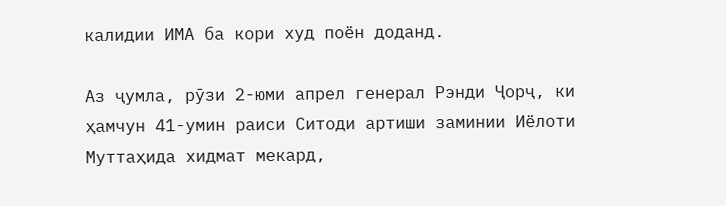калидии ИМА ба кори худ поён доданд.

Аз ҷумла, рӯзи 2-юми апрел генерал Рэнди Ҷорҷ, ки ҳамчун 41-умин раиси Ситоди артиши заминии Иёлоти Муттаҳида хидмат мекард,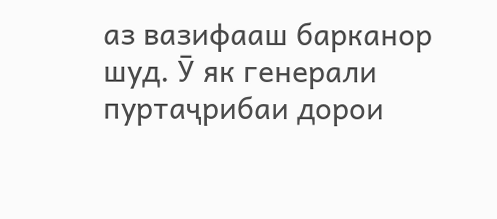аз вазифааш барканор шуд. Ӯ як генерали пуртаҷрибаи дорои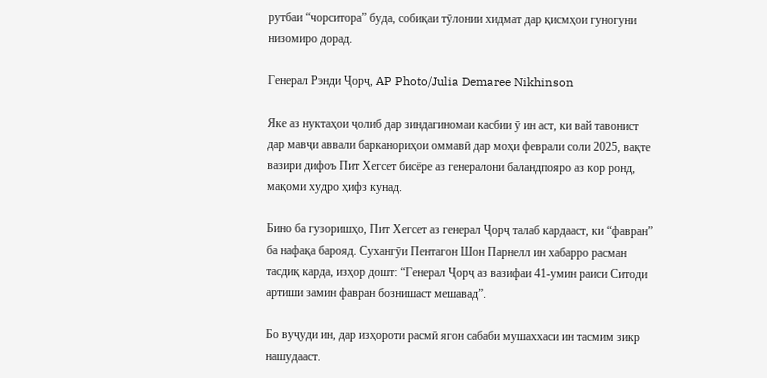рутбаи “чорситора” буда, собиқаи тӯлонии хидмат дар қисмҳои гуногуни низомиро дорад.

Генерал Рэнди Ҷорҷ, AP Photo/Julia Demaree Nikhinson

Яке аз нуктаҳои ҷолиб дар зиндагиномаи касбии ӯ ин аст, ки вай тавонист дар мавҷи аввали барканориҳои оммавӣ дар моҳи феврали соли 2025, вақте вазири дифоъ Пит Хегсет бисёре аз генералони баландпояро аз кор ронд, мақоми худро ҳифз кунад.

Бино ба гузоришҳо, Пит Хегсет аз генерал Ҷорҷ талаб кардааст, ки “фавран” ба нафақа барояд. Сухангӯи Пентагон Шон Парнелл ин хабарро расман тасдиқ карда, изҳор дошт: “Генерал Ҷорҷ аз вазифаи 41-умин раиси Ситоди артиши замин фавран бознишаст мешавад”.

Бо вуҷуди ин, дар изҳороти расмӣ ягон сабаби мушаххаси ин тасмим зикр нашудааст.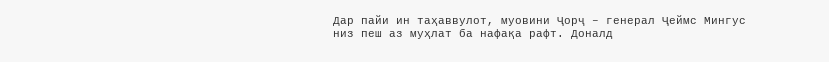Дар пайи ин таҳаввулот, муовини Ҷорҷ – генерал Ҷеймс Мингус низ пеш аз муҳлат ба нафақа рафт. Доналд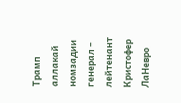Трамп аллакай номзадии генерал – лейтенант Кристофер ЛаНевро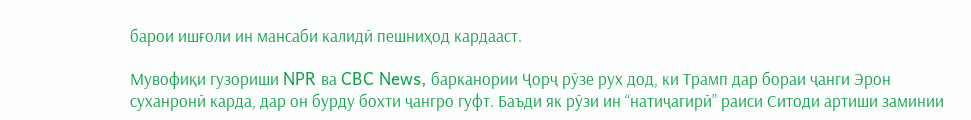барои ишғоли ин мансаби калидӣ пешниҳод кардааст.

Мувофиқи гузориши NPR ва CBC News, барканории Ҷорҷ рӯзе рух дод, ки Трамп дар бораи ҷанги Эрон суханронӣ карда, дар он бурду бохти ҷангро гуфт. Баъди як рӯзи ин “натиҷагирӣ” раиси Ситоди артиши заминии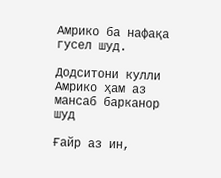Амрико ба нафақа гусел шуд.

Додситони кулли Амрико ҳам аз мансаб барканор шуд

Ғайр аз ин,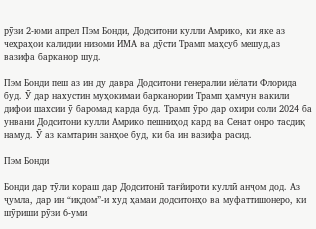рӯзи 2-юми апрел Пэм Бонди, Додситони кулли Амрико, ки яке аз чеҳраҳои калидии низоми ИМА ва дӯсти Трамп маҳсуб мешуд,аз вазифа барканор шуд.

Пэм Бонди пеш аз ин ду давра Додситони генералии иёлати Флорида буд. Ӯ дар нахустин муҳокимаи барканории Трамп ҳамчун вакили дифои шахсии ӯ баромад карда буд. Трамп ӯро дар охири соли 2024 ба унвани Додситони кулли Амрико пешниҳод кард ва Сенат онро тасдиқ намуд. Ӯ аз камтарин занҳое буд, ки ба ин вазифа расид.

Пэм Бонди

Бонди дар тӯли кораш дар Додситонӣ тағйироти куллӣ анҷом дод. Аз ҷумла, дар ин “иқдом”-и худ ҳамаи додситонҳо ва муфаттишонеро, ки шӯриши рӯзи 6-уми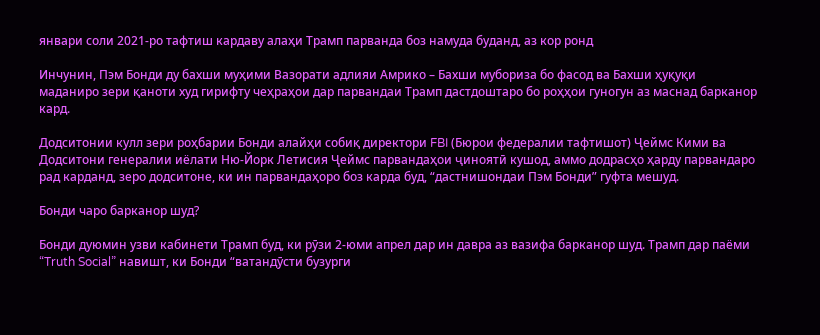январи соли 2021-ро тафтиш кардаву алаҳи Трамп парванда боз намуда буданд, аз кор ронд

Инчунин, Пэм Бонди ду бахши муҳими Вазорати адлияи Амрико – Бахши мубориза бо фасод ва Бахши ҳуқуқи маданиро зери қаноти худ гирифту чеҳраҳои дар парвандаи Трамп дастдоштаро бо роҳҳои гуногун аз маснад барканор кард.

Додситонии кулл зери роҳбарии Бонди алайҳи собиқ директори FBI (Бюрои федералии тафтишот) Ҷеймс Кими ва Додситони генералии иёлати Ню-Йорк Летисия Ҷеймс парвандаҳои ҷиноятӣ кушод, аммо додрасҳо ҳарду парвандаро рад карданд, зеро додситоне, ки ин парвандаҳоро боз карда буд, “дастнишондаи Пэм Бонди” гуфта мешуд.

Бонди чаро барканор шуд?

Бонди дуюмин узви кабинети Трамп буд, ки рӯзи 2-юми апрел дар ин давра аз вазифа барканор шуд. Трамп дар паёми “Truth Social” навишт, ки Бонди “ватандӯсти бузурги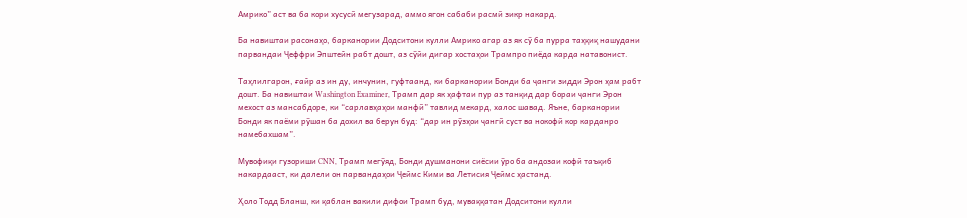Амрико” аст ва ба кори хусусӣ мегузарад, аммо ягон сабаби расмӣ зикр накард.

Ба навиштаи расонаҳо, барканории Додситони кулли Амрико агар аз як сӯ ба пурра таҳқиқ нашудани парвандаи Ҷеффри Эпштейн рабт дошт, аз сӯйи дигар хостаҳои Трампро пиёда карда натавонист.

Таҳлилгарон, ғайр аз ин ду, инчунин, гуфтаанд, ки барканории Бонди ба ҷанги зидди Эрон ҳам рабт дошт. Ба навиштаи Washington Examiner, Трамп дар як ҳафтаи пур аз танқид дар бораи ҷанги Эрон мехост аз мансабдоре, ки “сарлавҳаҳои манфӣ” тавлид мекард, халос шавад. Яъне, барканории Бонди як паёми рӯшан ба дохил ва берун буд: “дар ин рӯзҳои ҷангӣ суст ва нокофӣ кор карданро намебахшам”.

Мувофиқи гузориши CNN, Трамп мегӯяд, Бонди душманони сиёсии ӯро ба андозаи кофӣ таъқиб накардааст, ки далели он парвандаҳои Ҷеймс Кими ва Летисия Ҷеймс ҳастанд.

Ҳоло Тодд Бланш, ки қаблан вакили дифои Трамп буд, муваққатан Додситони кулли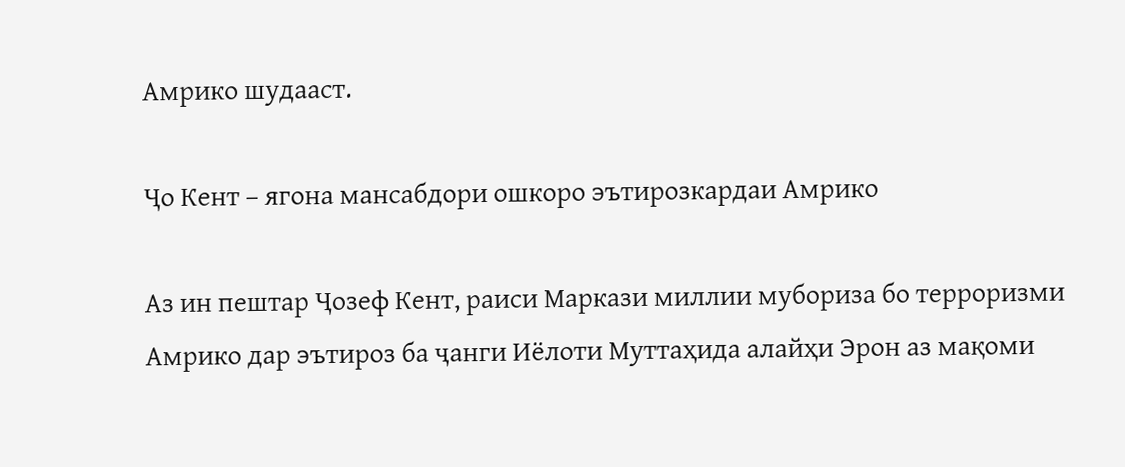Амрико шудааст.

Ҷо Кент – ягона мансабдори ошкоро эътирозкардаи Амрико

Аз ин пештар Ҷозеф Кент, раиси Маркази миллии мубориза бо терроризми Амрико дар эътироз ба ҷанги Иёлоти Муттаҳида алайҳи Эрон аз мақоми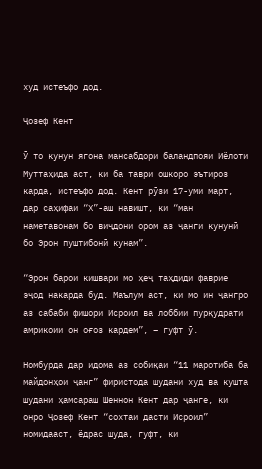худ истеъфо дод.

Ҷозеф Кент

Ӯ то кунун ягона мансабдори баландпояи Иёлоти Муттаҳида аст, ки ба таври ошкоро эътироз карда, истеъфо дод. Кент рӯзи 17-уми март, дар саҳифаи “Х”-аш навишт, ки “ман наметавонам бо виҷдони ором аз ҷанги кунунӣ бо Эрон пуштибонӣ кунам”.

“Эрон барои кишвари мо ҳеҷ таҳдиди фаврие эҷод накарда буд. Маълум аст, ки мо ин ҷангро аз сабаби фишори Исроил ва лоббии пурқудрати амрикоии он оғоз кардем”, – гуфт ӯ.

Номбурда дар идома аз собиқаи “11 маротиба ба майдонҳои ҷанг” фиристода шудани худ ва кушта шудани ҳамсараш Шеннон Кент дар ҷанге, ки онро Ҷозеф Кент “сохтаи дасти Исроил” номидааст, ёдрас шуда, гуфт, ки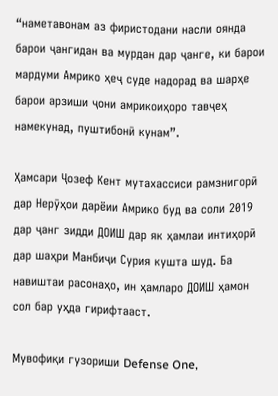“наметавонам аз фиристодани насли оянда барои ҷангидан ва мурдан дар ҷанге, ки барои мардуми Амрико ҳеҷ суде надорад ва шарҳе барои арзиши ҷони амрикоиҳоро тавҷеҳ намекунад, пуштибонӣ кунам”.

Ҳамсари Ҷозеф Кент мутахассиси рамзнигорӣ дар Нерӯҳои дарёии Амрико буд ва соли 2019 дар ҷанг зидди ДОИШ дар як ҳамлаи интиҳорӣ дар шаҳри Манбиҷи Сурия кушта шуд. Ба навиштаи расонаҳо, ин ҳамларо ДОИШ ҳамон сол бар уҳда гирифтааст.

Мувофиқи гузориши Defense One,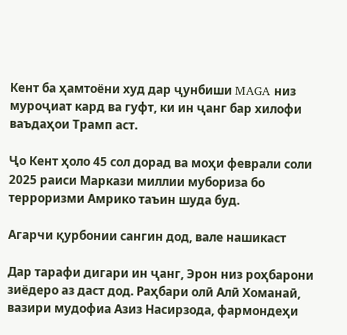Кент ба ҳамтоёни худ дар ҷунбиши MAGA низ муроҷиат кард ва гуфт, ки ин ҷанг бар хилофи ваъдаҳои Трамп аст.

Ҷо Кент ҳоло 45 сол дорад ва моҳи феврали соли 2025 раиси Маркази миллии мубориза бо терроризми Амрико таъин шуда буд.

Агарчи қурбонии сангин дод, вале нашикаст

Дар тарафи дигари ин ҷанг, Эрон низ роҳбарони зиёдеро аз даст дод. Раҳбари олӣ Алӣ Хоманаӣ, вазири мудофиа Азиз Насирзода, фармондеҳи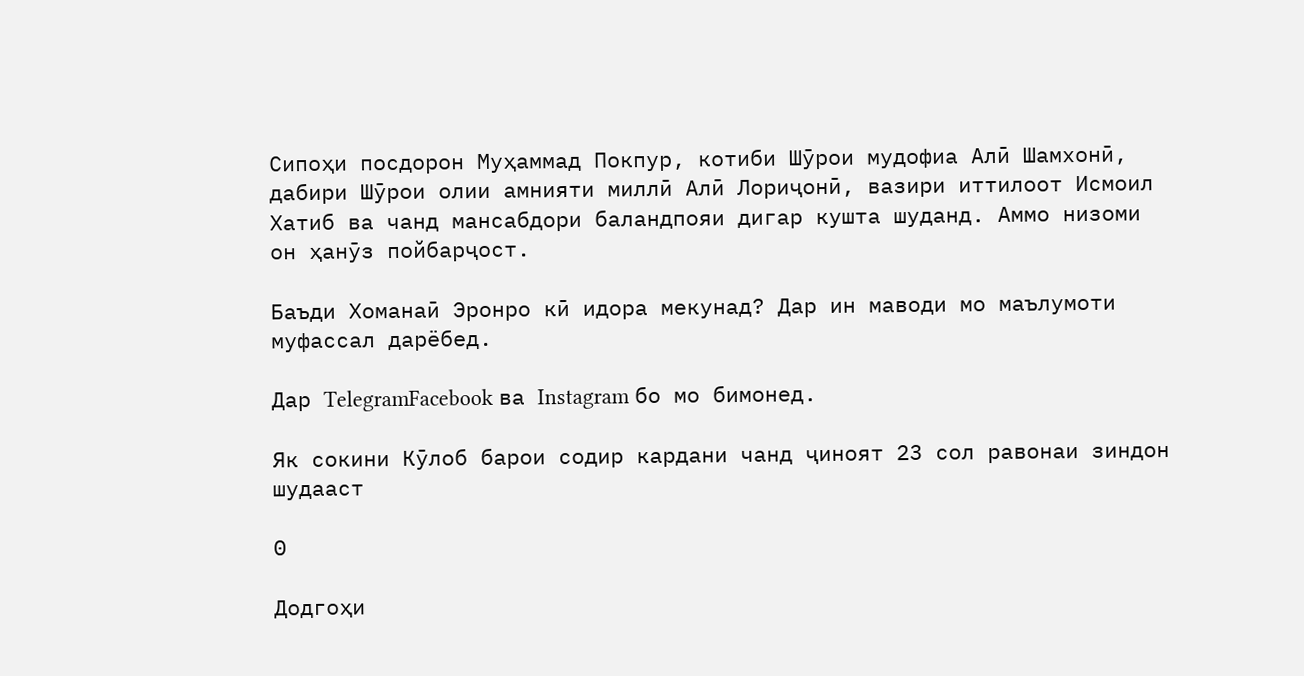Сипоҳи посдорон Муҳаммад Покпур, котиби Шӯрои мудофиа Алӣ Шамхонӣ, дабири Шӯрои олии амнияти миллӣ Алӣ Лориҷонӣ, вазири иттилоот Исмоил Хатиб ва чанд мансабдори баландпояи дигар кушта шуданд. Аммо низоми он ҳанӯз пойбарҷост.

Баъди Хоманаӣ Эронро кӣ идора мекунад? Дар ин маводи мо маълумоти муфассал дарёбед.

Дар TelegramFacebook ва Instagram бо мо бимонед.

Як сокини Кӯлоб барои содир кардани чанд ҷиноят 23 сол равонаи зиндон шудааст

0

Додгоҳи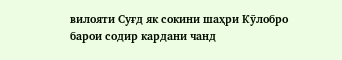вилояти Суғд як сокини шаҳри Кӯлобро барои содир кардани чанд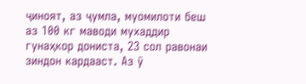ҷиноят, аз ҷумла, муомилоти беш аз 100 кг маводи мухаддир гунаҳкор дониста, 23 сол равонаи зиндон кардааст. Аз ӯ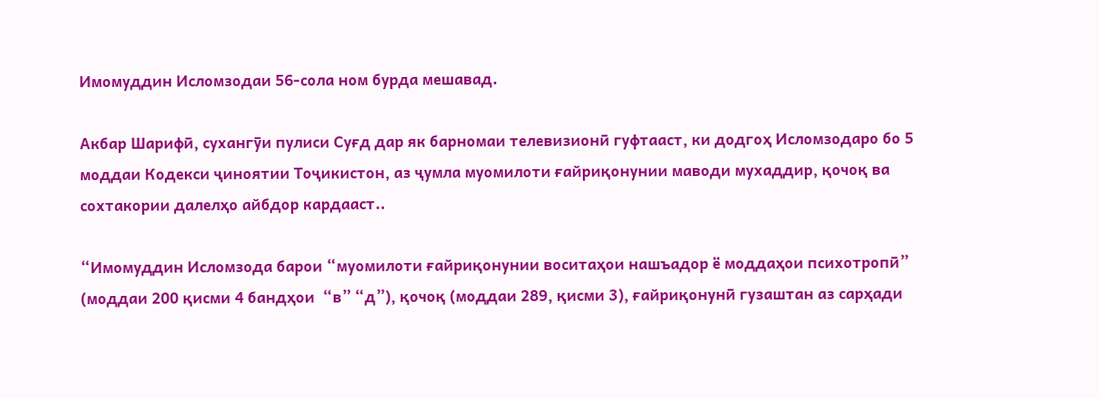Имомуддин Исломзодаи 56-сола ном бурда мешавад.

Акбар Шарифӣ, сухангӯи пулиси Суғд дар як барномаи телевизионӣ гуфтааст, ки додгоҳ Исломзодаро бо 5 моддаи Кодекси ҷиноятии Тоҷикистон, аз ҷумла муомилоти ғайриқонунии маводи мухаддир, қочоқ ва сохтакории далелҳо айбдор кардааст..

“Имомуддин Исломзода барои “муомилоти ғайриқонунии воситаҳои нашъадор ё моддаҳои психотропӣ” (моддаи 200 қисми 4 бандҳои  “в” “д”), қочоқ (моддаи 289, қисми 3), ғайриқонунӣ гузаштан аз сарҳади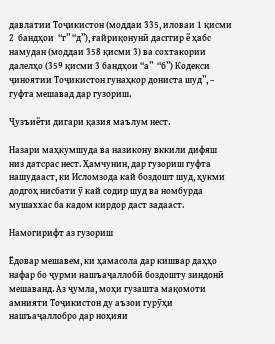давлатии Тоҷикистон (моддаи 335, иловаи 1 қисми 2  бандҳои  “г” “д”), ғайриқонунӣ дасггир ё ҳабс намудан (моддаи 358 қисми 3) ва сохтакории далелҳо (359 қисми 3 бандҳои “а”  “б”) Кодекси ҷиноятии Тоҷикистон гунаҳкор дониста шуд”, – гуфта мешавад дар гузориш.

Ҷузъиёти дигари қазия маълум нест.

Назари маҳкумшуда ва назикону вккили дифяш низ датсрас нест. Ҳамчунин, дар гузориш гуфта нашудааст, ки Исломзода кай боздошт шуд, ҳукми додгоҳ нисбати ӯ кай содир шуд ва номбурда мушаххас ба кадом кирдор даст задааст.

Намогирифт аз гузориш

Ёдовар мешавем, ки ҳамасола дар кишвар даҳҳо нафар бо ҷурми нашъаҷаллобӣ боздошту зиндонӣ мешаванд. Аз ҷумла, моҳи гузашта мақомоти амнияти Тоҷикистон ду аъзои гурӯҳи нашъаҷаллобро дар ноҳияи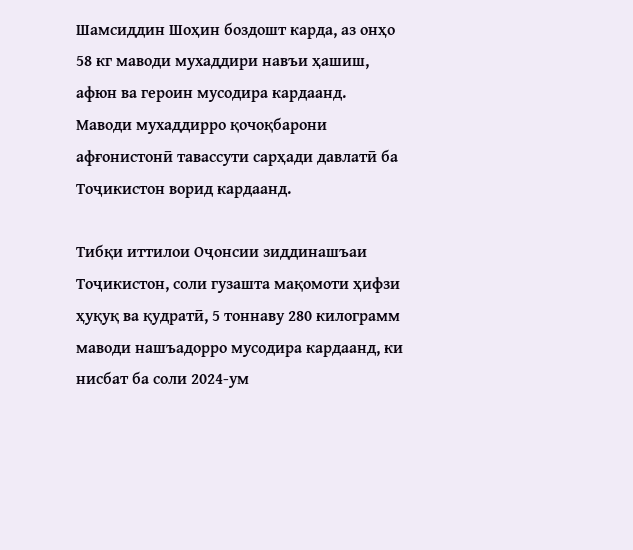Шамсиддин Шоҳин боздошт карда, аз онҳо 58 кг маводи мухаддири навъи ҳашиш, афюн ва героин мусодира кардаанд.  Маводи мухаддирро қочоқбарони афғонистонӣ тавассути сарҳади давлатӣ ба Тоҷикистон ворид кардаанд.

Тибқи иттилои Оҷонсии зиддинашъаи Тоҷикистон, соли гузашта мақомоти ҳифзи ҳуқуқ ва қудратӣ, 5 тоннаву 280 килограмм маводи нашъадорро мусодира кардаанд, ки нисбат ба соли 2024-ум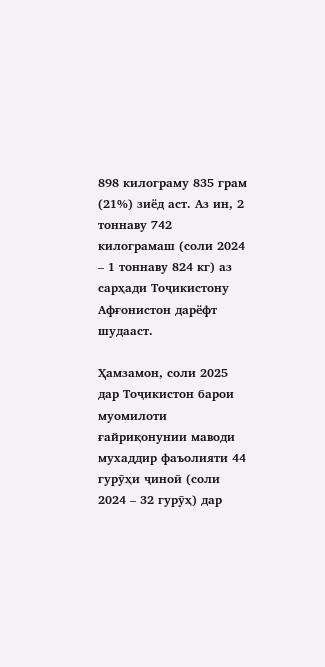898 килограму 835 грам (21%) зиёд аст. Аз ин, 2 тоннаву 742 килограмаш (соли 2024 – 1 тоннаву 824 кг) аз сарҳади Тоҷикистону Афғонистон дарёфт шудааст.

Ҳамзамон, соли 2025 дар Тоҷикистон барои муомилоти ғайриқонунии маводи мухаддир фаъолияти 44 гурӯҳи ҷиноӣ (соли 2024 – 32 гурӯҳ) дар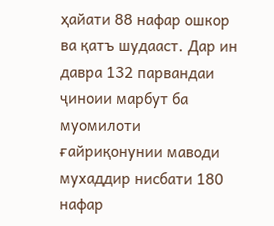ҳайати 88 нафар ошкор ва қатъ шудааст. Дар ин давра 132 парвандаи ҷиноии марбут ба муомилоти ғайриқонунии маводи мухаддир нисбати 180 нафар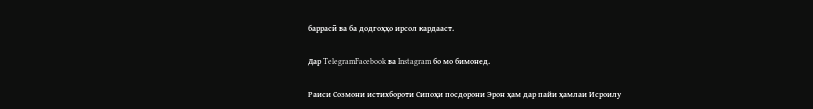баррасӣ ва ба додгоҳҳо ирсол кардааст.

Дар TelegramFacebook ва Instagram бо мо бимонед.

Раиси Созмони истихбороти Сипоҳи посдорони Эрон ҳам дар пайи ҳамлаи Исроилу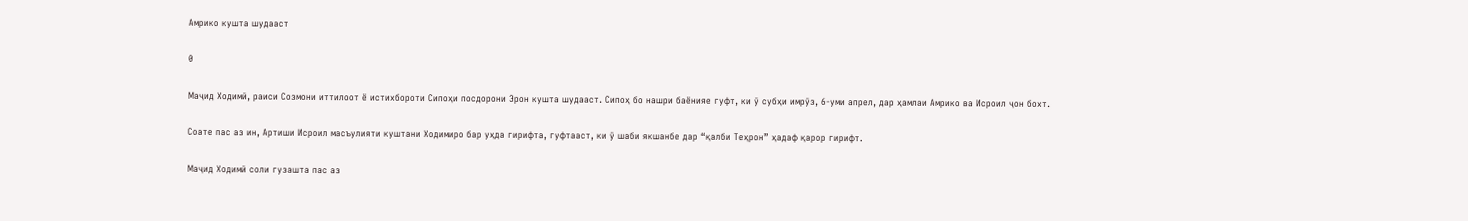Амрико кушта шудааст

0

Маҷид Ходимӣ, раиси Созмони иттилоот ё истихбороти Сипоҳи посдорони Эрон кушта шудааст. Сипоҳ бо нашри баёнияе гуфт, ки ӯ субҳи имрӯз, 6-уми апрел, дар ҳамлаи Амрико ва Исроил ҷон бохт.

Соате пас аз ин, Артиши Исроил масъулияти куштани Ходимиро бар уҳда гирифта, гуфтааст, ки ӯ шаби якшанбе дар “қалби Теҳрон” ҳадаф қарор гирифт.

Маҷид Ходимӣ соли гузашта пас аз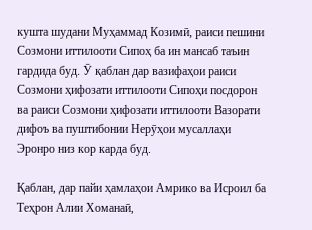кушта шудани Муҳаммад Козимӣ, раиси пешини Созмони иттилооти Сипоҳ ба ин мансаб таъин гардида буд. Ӯ қаблан дар вазифаҳои раиси Созмони ҳифозати иттилооти Сипоҳи посдорон ва раиси Созмони ҳифозати иттилооти Вазорати дифоъ ва пуштибонии Нерӯҳои мусаллаҳи Эронро низ кор карда буд.

Қаблан, дар пайи ҳамлаҳои Амрико ва Исроил ба Теҳрон Алии Хоманаӣ,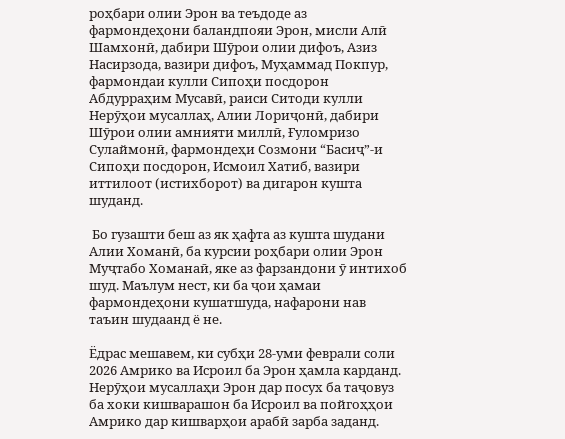роҳбари олии Эрон ва теъдоде аз фармондеҳони баландпояи Эрон, мисли Алӣ Шамхонӣ, дабири Шӯрои олии дифоъ, Азиз Насирзода, вазири дифоъ, Муҳаммад Покпур, фармондаи кулли Сипоҳи посдорон Абдурраҳим Мусавӣ, раиси Ситоди кулли Нерӯҳои мусаллаҳ, Алии Лориҷонӣ, дабири Шӯрои олии амнияти миллӣ, Ғуломризо Сулаймонӣ, фармондеҳи Созмони “Басиҷ”-и Сипоҳи посдорон, Исмоил Хатиб, вазири иттилоот (истихборот) ва дигарон кушта шуданд.

 Бо гузашти беш аз як ҳафта аз кушта шудани Алии Хоманӣ, ба курсии роҳбари олии Эрон Муҷтабо Хоманаӣ, яке аз фарзандони ӯ интихоб  шуд. Маълум нест, ки ба ҷои ҳамаи фармондеҳони кушатшуда, нафарони нав таъин шудаанд ё не.

Ёдрас мешавем, ки субҳи 28-уми феврали соли 2026 Амрико ва Исроил ба Эрон ҳамла карданд. Нерӯҳои мусаллаҳи Эрон дар посух ба таҷовуз ба хоки кишварашон ба Исроил ва пойгоҳҳои Амрико дар кишварҳои арабӣ зарба заданд.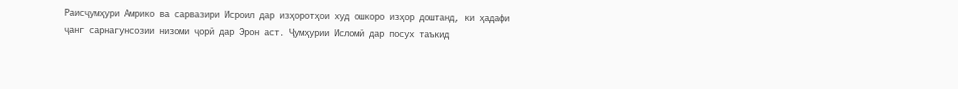Раисҷумҳури Амрико ва сарвазири Исроил дар изҳоротҳои худ ошкоро изҳор доштанд, ки ҳадафи ҷанг сарнагунсозии низоми ҷорӣ дар Эрон аст. Ҷумҳурии Исломӣ дар посух таъкид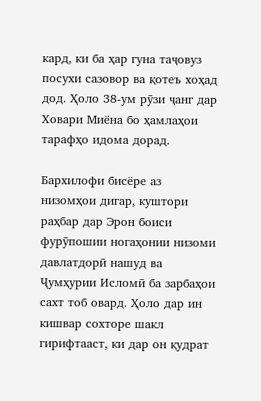кард, ки ба ҳар гуна таҷовуз посухи сазовор ва қотеъ хоҳад дод. Ҳоло 38-ум рӯзи ҷанг дар Ховари Миёна бо ҳамлаҳои тарафҳо идома дорад.

Бархилофи бисёре аз низомҳои дигар, куштори раҳбар дар Эрон боиси фурӯпошии ногаҳонии низоми давлатдорӣ нашуд ва Ҷумҳурии Исломӣ ба зарбаҳои сахт тоб овард. Ҳоло дар ин кишвар сохторе шакл гирифтааст, ки дар он қудрат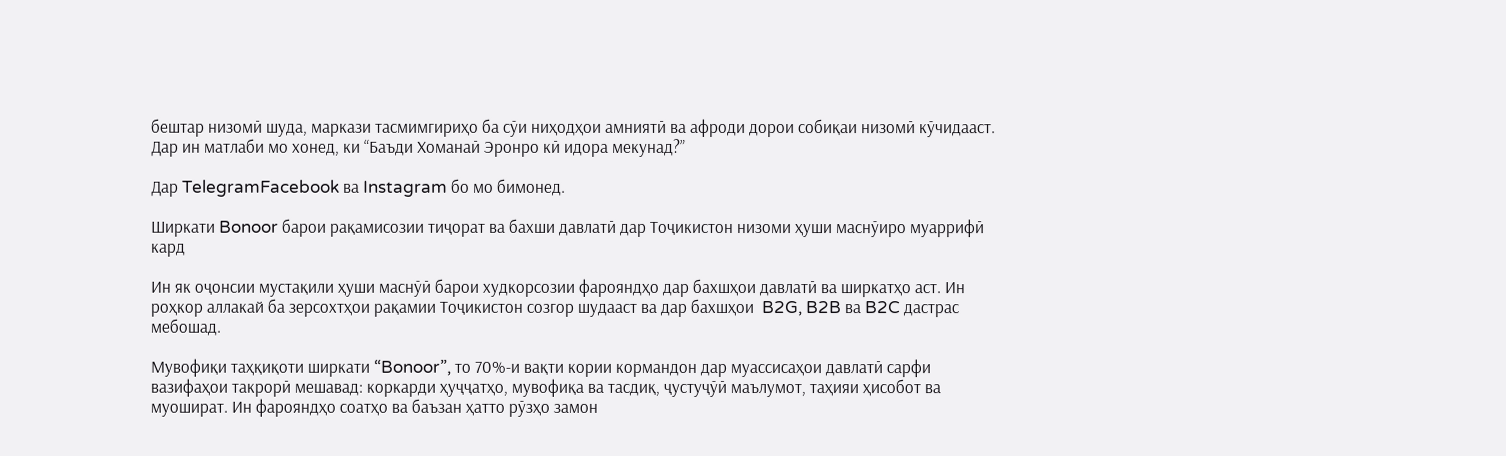бештар низомӣ шуда, маркази тасмимгириҳо ба сӯи ниҳодҳои амниятӣ ва афроди дорои собиқаи низомӣ кӯчидааст. Дар ин матлаби мо хонед, ки “Баъди Хоманаӣ Эронро кӣ идора мекунад?”

Дар TelegramFacebook ва Instagram бо мо бимонед.

Ширкати Bonoor барои рақамисозии тиҷорат ва бахши давлатӣ дар Тоҷикистон низоми ҳуши маснӯиро муаррифӣ кард

Ин як оҷонсии мустақили ҳуши маснӯӣ барои худкорсозии фарояндҳо дар бахшҳои давлатӣ ва ширкатҳо аст. Ин роҳкор аллакай ба зерсохтҳои рақамии Тоҷикистон созгор шудааст ва дар бахшҳои  B2G, B2B ва B2C дастрас мебошад.

Мувофиқи таҳқиқоти ширкати “Bonoor”, то 70%-и вақти кории кормандон дар муассисаҳои давлатӣ сарфи вазифаҳои такрорӣ мешавад: коркарди ҳуҷҷатҳо, мувофиқа ва тасдиқ, ҷустуҷӯӣ маълумот, таҳияи ҳисобот ва муошират. Ин фарояндҳо соатҳо ва баъзан ҳатто рӯзҳо замон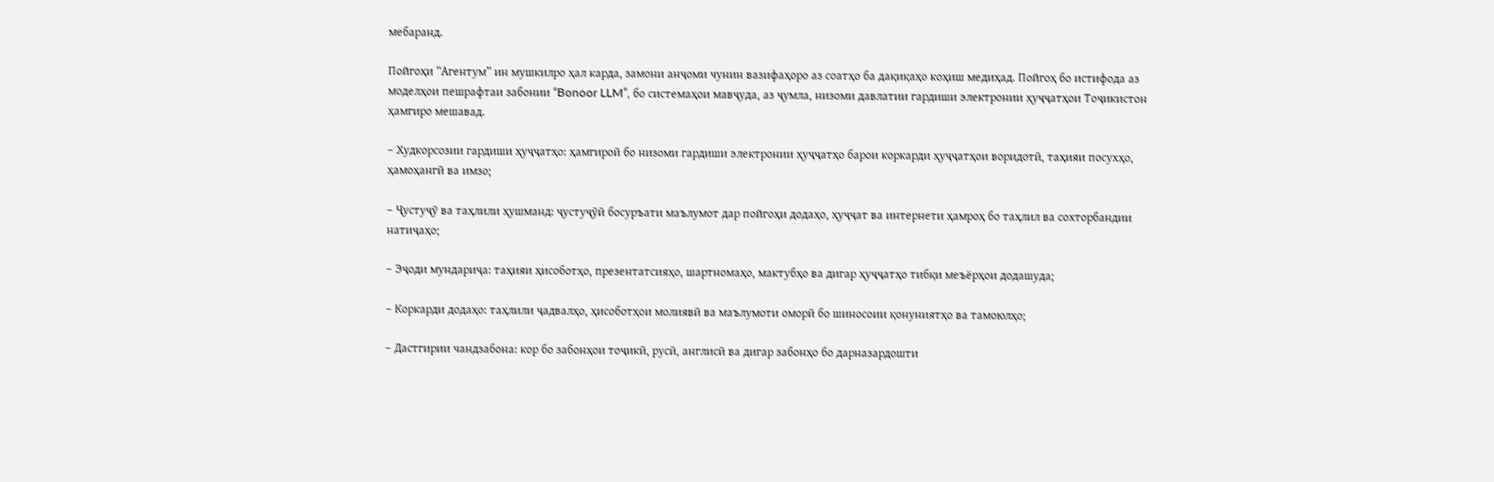мебаранд.

Пойгоҳи “Агентум” ин мушкилро ҳал карда, замони анҷоми чунин вазифаҳоро аз соатҳо ба дақиқаҳо коҳиш медиҳад. Пойгоҳ бо истифода аз моделҳои пешрафтаи забонии “Bonoor LLM”, бо системаҳои мавҷуда, аз ҷумла, низоми давлатии гардиши электронии ҳуҷҷатҳои Тоҷикистон ҳамгиро мешавад.

– Худкорсозии гардиши ҳуҷҷатҳо: ҳамгироӣ бо низоми гардиши электронии ҳуҷҷатҳо барои коркарди ҳуҷҷатҳои воридотӣ, таҳияи посухҳо, ҳамоҳангӣ ва имзо;

– Ҷустуҷӯ ва таҳлили ҳушманд: ҷустуҷӯӣ босуръати маълумот дар пойгоҳи додаҳо, ҳуҷҷат ва интернети ҳамроҳ бо таҳлил ва сохторбандии натиҷаҳо;

– Эҷоди мундариҷа: таҳияи ҳисоботҳо, презентатсияҳо, шартномаҳо, мактубҳо ва дигар ҳуҷҷатҳо тибқи меъёрҳои додашуда;

– Коркарди додаҳо: таҳлили ҷадвалҳо, ҳисоботҳои молиявӣ ва маълумоти оморӣ бо шиносоии қонуниятҳо ва тамоюлҳо;

– Дастгирии чандзабона: кор бо забонҳои тоҷикӣ, русӣ, англисӣ ва дигар забонҳо бо дарназардошти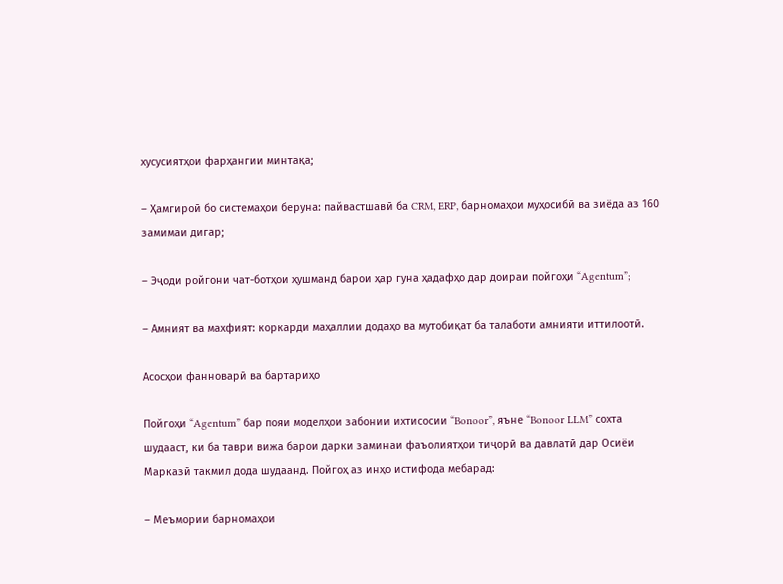хусусиятҳои фарҳангии минтақа;

– Ҳамгироӣ бо системаҳои беруна: пайвастшавӣ ба CRM, ERP, барномаҳои муҳосибӣ ва зиёда аз 160 замимаи дигар;

– Эҷоди ройгони чат-ботҳои ҳушманд барои ҳар гуна ҳадафҳо дар доираи пойгоҳи “Agentum”;

– Амният ва махфият: коркарди маҳаллии додаҳо ва мутобиқат ба талаботи амнияти иттилоотӣ.

Асосҳои фанноварӣ ва бартариҳо

Пойгоҳи “Agentum” бар пояи моделҳои забонии ихтисосии “Bonoor”, яъне “Bonoor LLM” сохта шудааст, ки ба таври вижа барои дарки заминаи фаъолиятҳои тиҷорӣ ва давлатӣ дар Осиёи Марказӣ такмил дода шудаанд. Пойгоҳ аз инҳо истифода мебарад:

– Меъмории барномаҳои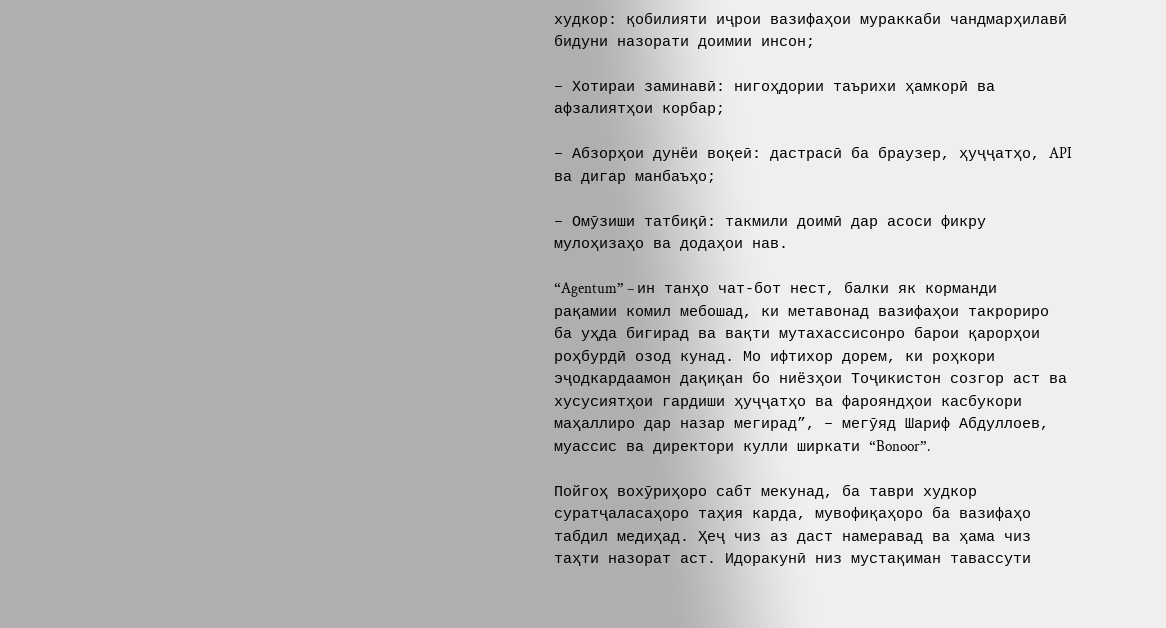худкор: қобилияти иҷрои вазифаҳои мураккаби чандмарҳилавӣ бидуни назорати доимии инсон;

– Хотираи заминавӣ: нигоҳдории таърихи ҳамкорӣ ва афзалиятҳои корбар;

– Абзорҳои дунёи воқеӣ: дастрасӣ ба браузер, ҳуҷҷатҳо, API ва дигар манбаъҳо;

– Омӯзиши татбиқӣ: такмили доимӣ дар асоси фикру мулоҳизаҳо ва додаҳои нав.

“Agentum” – ин танҳо чат-бот нест, балки як корманди рақамии комил мебошад, ки метавонад вазифаҳои такрориро ба уҳда бигирад ва вақти мутахассисонро барои қарорҳои роҳбурдӣ озод кунад. Мо ифтихор дорем, ки роҳкори эҷодкардаамон дақиқан бо ниёзҳои Тоҷикистон созгор аст ва хусусиятҳои гардиши ҳуҷҷатҳо ва фарояндҳои касбукори маҳаллиро дар назар мегирад”, – мегӯяд Шариф Абдуллоев, муассис ва директори кулли ширкати “Bonoor”.

Пойгоҳ вохӯриҳоро сабт мекунад, ба таври худкор суратҷаласаҳоро таҳия карда, мувофиқаҳоро ба вазифаҳо табдил медиҳад. Ҳеҷ чиз аз даст намеравад ва ҳама чиз таҳти назорат аст. Идоракунӣ низ мустақиман тавассути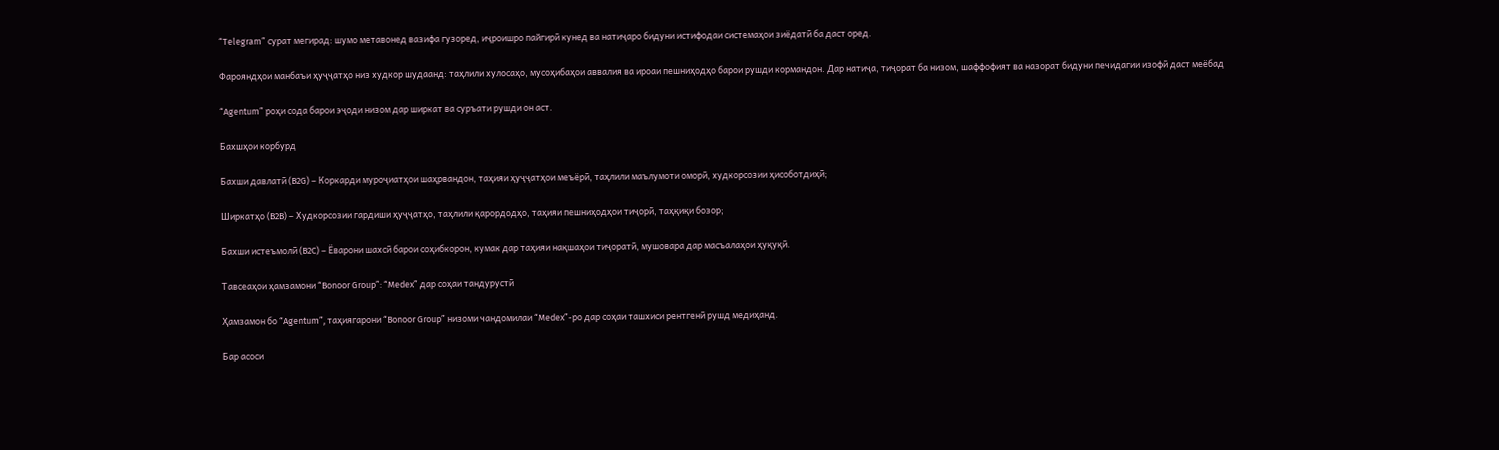“Telegram” сурат мегирад: шумо метавонед вазифа гузоред, иҷроишро пайгирӣ кунед ва натиҷаро бидуни истифодаи системаҳои зиёдатӣ ба даст оред.

Фарояндҳои манбаъи ҳуҷҷатҳо низ худкор шудаанд: таҳлили хулосаҳо, мусоҳибаҳои аввалия ва ироаи пешниҳодҳо барои рушди кормандон. Дар натиҷа, тиҷорат ба низом, шаффофият ва назорат бидуни печидагии изофӣ даст меёбад

“Agentum” роҳи сода барои эҷоди низом дар ширкат ва суръати рушди он аст.

Бахшҳои корбурд

Бахши давлатӣ (B2G) – Коркарди муроҷиатҳои шаҳрвандон, таҳияи ҳуҷҷатҳои меъёрӣ, таҳлили маълумоти оморӣ, худкорсозии ҳисоботдиҳӣ;

Ширкатҳо (B2B) – Худкорсозии гардиши ҳуҷҷатҳо, таҳлили қарордодҳо, таҳияи пешниҳодҳои тиҷорӣ, таҳқиқи бозор;

Бахши истеъмолӣ (B2C) – Ёварони шахсӣ барои соҳибкорон, кумак дар таҳияи нақшаҳои тиҷоратӣ, мушовара дар масъалаҳои ҳуқуқӣ.

Тавсеаҳои ҳамзамони “Bonoor Group”: “Medex” дар соҳаи тандурустӣ

Ҳамзамон бо “Agentum”, таҳиягарони “Bonoor Group” низоми чандомилаи “Medex”-ро дар соҳаи ташхиси рентгенӣ рушд медиҳанд.

Бар асоси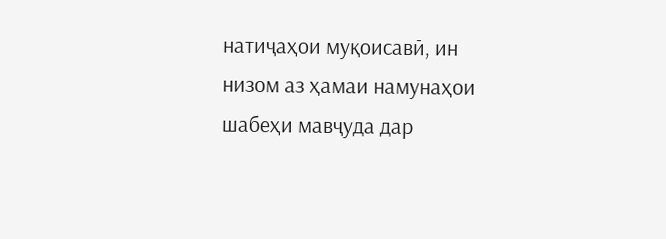натиҷаҳои муқоисавӣ, ин низом аз ҳамаи намунаҳои шабеҳи мавҷуда дар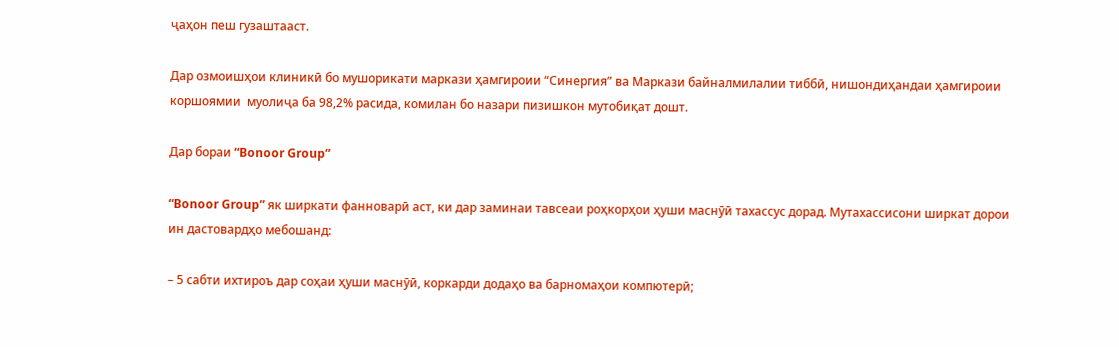ҷаҳон пеш гузаштааст.

Дар озмоишҳои клиникӣ бо мушорикати маркази ҳамгироии “Синергия” ва Маркази байналмилалии тиббӣ, нишондиҳандаи ҳамгироии коршоямии  муолиҷа ба 98,2% расида, комилан бо назари пизишкон мутобиқат дошт.

Дар бораи “Bonoor Group”

“Bonoor Group” як ширкати фанноварӣ аст, ки дар заминаи тавсеаи роҳкорҳои ҳуши маснӯӣ тахассус дорад. Мутахассисони ширкат дорои ин дастовардҳо мебошанд:

– 5 сабти ихтироъ дар соҳаи ҳуши маснӯӣ, коркарди додаҳо ва барномаҳои компютерӣ;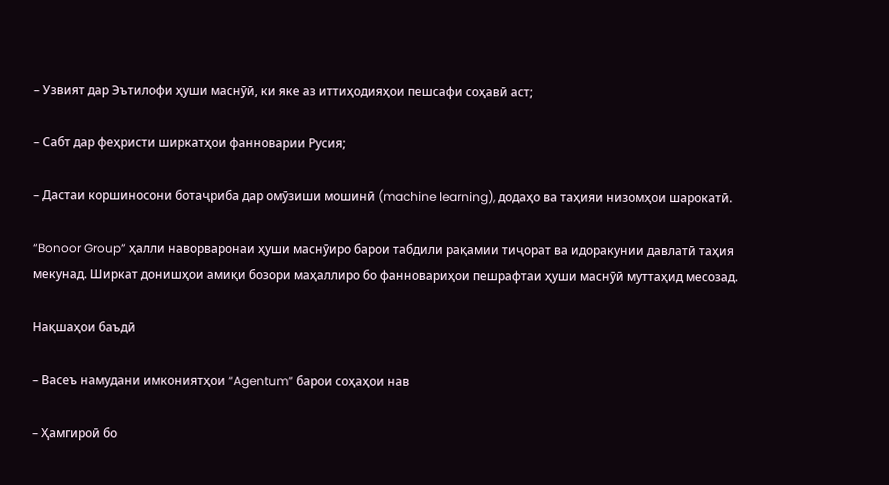– Узвият дар Эътилофи ҳуши маснӯӣ, ки яке аз иттиҳодияҳои пешсафи соҳавӣ аст;

– Сабт дар феҳристи ширкатҳои фанноварии Русия;

– Дастаи коршиносони ботаҷриба дар омӯзиши мошинӣ (machine learning), додаҳо ва таҳияи низомҳои шарокатӣ.

“Bonoor Group” ҳалли наворваронаи ҳуши маснӯиро барои табдили рақамии тиҷорат ва идоракунии давлатӣ таҳия мекунад. Ширкат донишҳои амиқи бозори маҳаллиро бо фанновариҳои пешрафтаи ҳуши маснӯӣ муттаҳид месозад.

Нақшаҳои баъдӣ

– Васеъ намудани имкониятҳои “Agentum” барои соҳаҳои нав

– Ҳамгироӣ бо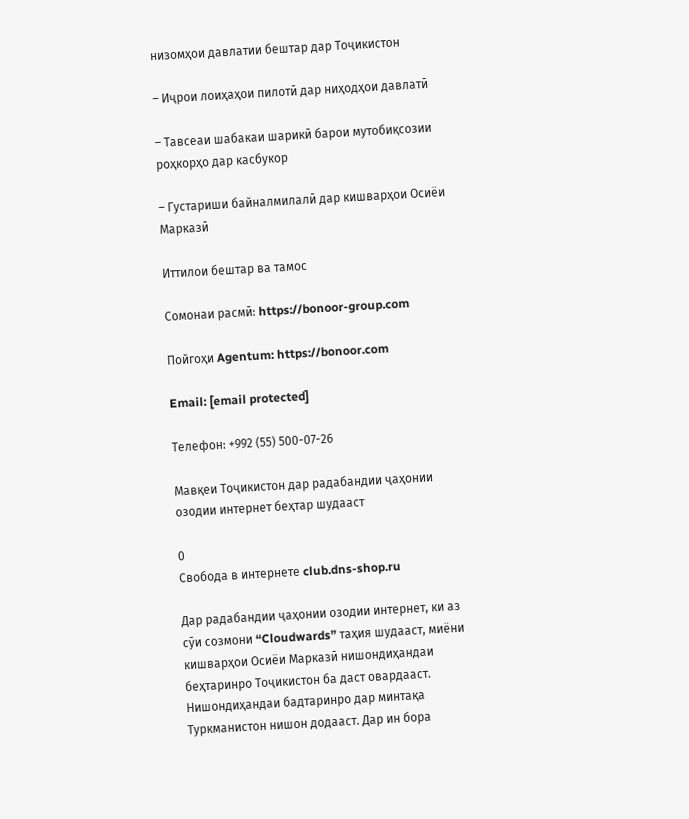низомҳои давлатии бештар дар Тоҷикистон

– Иҷрои лоиҳаҳои пилотӣ дар ниҳодҳои давлатӣ

– Тавсеаи шабакаи шарикӣ барои мутобиқсозии роҳкорҳо дар касбукор

– Густариши байналмилалӣ дар кишварҳои Осиёи Марказӣ

Иттилои бештар ва тамос

Сомонаи расмӣ: https://bonoor-group.com

Пойгоҳи Agentum: https://bonoor.com

Email: [email protected]

Телефон: +992 (55) 500-07-26

Мавқеи Тоҷикистон дар радабандии ҷаҳонии озодии интернет беҳтар шудааст

0
Свобода в интернете club.dns-shop.ru

Дар радабандии ҷаҳонии озодии интернет, ки аз сӯи созмони “Cloudwards” таҳия шудааст, миёни кишварҳои Осиёи Марказӣ нишондиҳандаи беҳтаринро Тоҷикистон ба даст овардааст. Нишондиҳандаи бадтаринро дар минтақа Туркманистон нишон додааст. Дар ин бора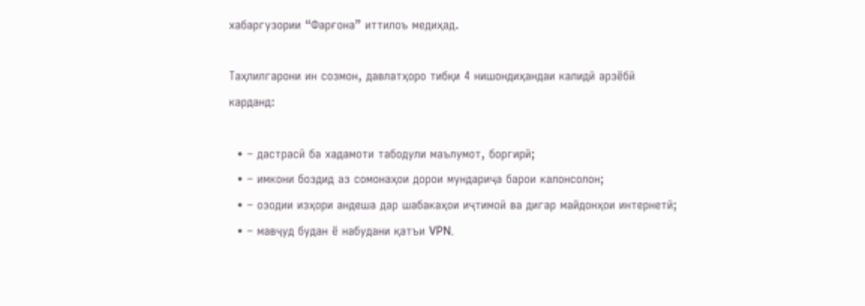хабаргузории “Фарғона” иттилоъ медиҳад.

Таҳлилгарони ин созмон, давлатҳоро тибқи 4 нишондиҳандаи калидӣ арзёбӣ карданд:

  • – дастрасӣ ба хадамоти табодули маълумот, боргирӣ;
  • – имкони боздид аз сомонаҳои дорои мундариҷа барои калонсолон;
  • – озодии изҳори андеша дар шабакаҳои иҷтимоӣ ва дигар майдонҳои интернетӣ;
  • – мавҷуд будан ё набудани қатъи VPN.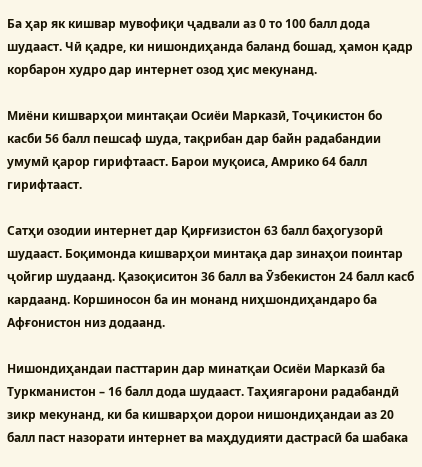Ба ҳар як кишвар мувофиқи ҷадвали аз 0 то 100 балл дода шудааст. Чӣ қадре, ки нишондиҳанда баланд бошад, ҳамон қадр корбарон худро дар интернет озод ҳис мекунанд.

Миёни кишварҳои минтақаи Осиёи Марказӣ, Тоҷикистон бо касби 56 балл пешсаф шуда, тақрибан дар байн радабандии умумӣ қарор гирифтааст. Барои муқоиса, Амрико 64 балл гирифтааст.

Сатҳи озодии интернет дар Қирғизистон 63 балл баҳогузорӣ шудааст. Боқимонда кишварҳои минтақа дар зинаҳои поинтар ҷойгир шудаанд. Қазоқиситон 36 балл ва Ӯзбекистон 24 балл касб кардаанд. Коршиносон ба ин монанд ниҳшондиҳандаро ба Афғонистон низ додаанд.

Нишондиҳандаи пасттарин дар минатқаи Осиёи Марказӣ ба Туркманистон – 16 балл дода шудааст. Таҳиягарони радабандӣ зикр мекунанд, ки ба кишварҳои дорои нишондиҳандаи аз 20 балл паст назорати интернет ва маҳдудияти дастрасӣ ба шабака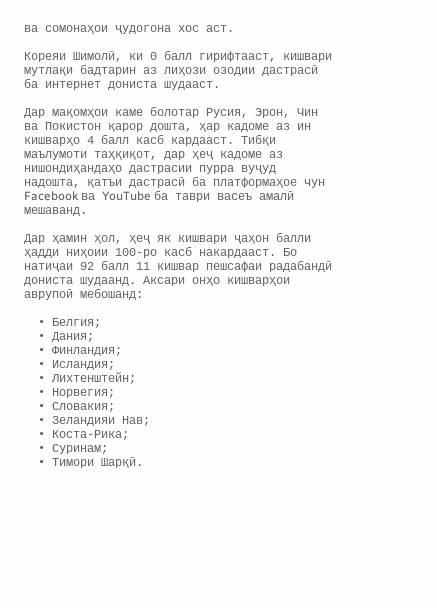ва сомонаҳои ҷудогона хос аст.

Кореяи Шимолӣ, ки 0 балл гирифтааст, кишвари мутлақи бадтарин аз лиҳози озодии дастрасӣ ба интернет дониста шудааст.

Дар мақомҳои каме болотар Русия, Эрон, Чин ва Покистон қарор дошта, ҳар кадоме аз ин кишварҳо 4 балл касб кардааст. Тибқи маълумоти таҳқиқот, дар ҳеҷ кадоме аз нишондиҳандаҳо дастрасии пурра вуҷуд надошта, қатъи дастрасӣ ба платформаҳое чун Facebook ва YouTube ба таври васеъ амалӣ мешаванд.

Дар ҳамин ҳол, ҳеҷ як кишвари ҷаҳон балли ҳадди ниҳоии 100-ро касб накардааст. Бо натиҷаи 92 балл 11 кишвар пешсафаи радабандӣ дониста шудаанд. Аксари онҳо кишварҳои аврупоӣ мебошанд:

  • Белгия;
  • Дания;
  • Финландия;
  • Исландия;
  • Лихтенштейн;
  • Норвегия;
  • Словакия;
  • Зеландияи Нав;
  • Коста-Рика;
  • Суринам;
  • Тимори Шарқӣ.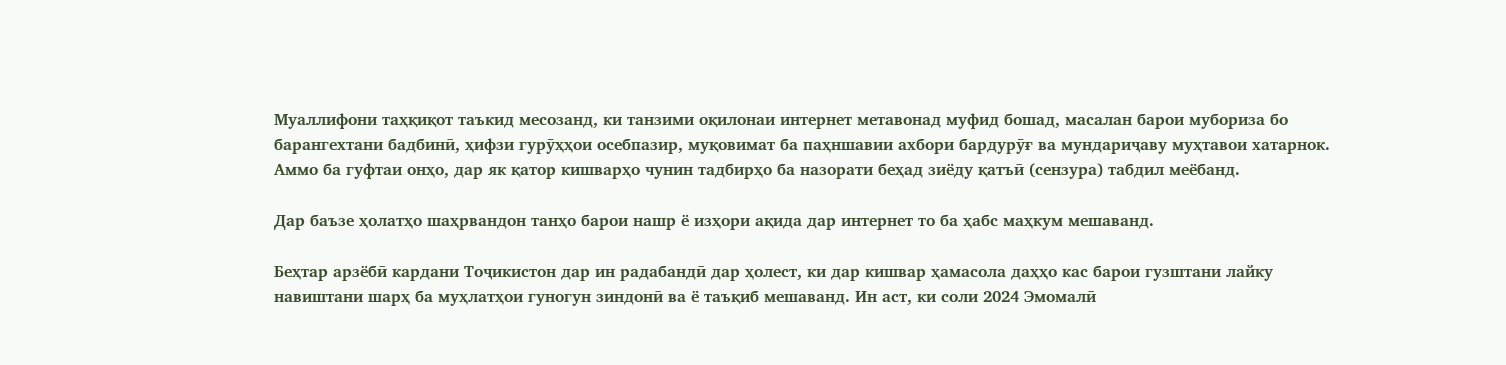Муаллифони таҳқиқот таъкид месозанд, ки танзими оқилонаи интернет метавонад муфид бошад, масалан барои мубориза бо барангехтани бадбинӣ, ҳифзи гурӯҳҳои осебпазир, муқовимат ба паҳншавии ахбори бардурӯғ ва мундариҷаву муҳтавои хатарнок. Аммо ба гуфтаи онҳо, дар як қатор кишварҳо чунин тадбирҳо ба назорати беҳад зиёду қатъӣ (сензура) табдил меёбанд.

Дар баъзе ҳолатҳо шаҳрвандон танҳо барои нашр ё изҳори ақида дар интернет то ба ҳабс маҳкум мешаванд.

Беҳтар арзёбӣ кардани Тоҷикистон дар ин радабандӣ дар ҳолест, ки дар кишвар ҳамасола даҳҳо кас барои гузштани лайку навиштани шарҳ ба муҳлатҳои гуногун зиндонӣ ва ё таъқиб мешаванд. Ин аст, ки соли 2024 Эмомалӣ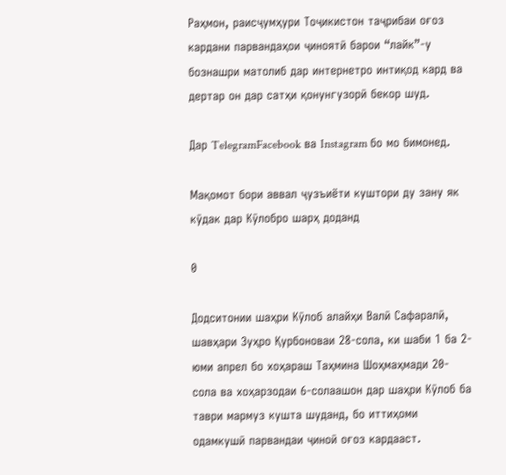Раҳмон, раисҷумҳури Тоҷикистон таҷрибаи оғоз кардани парвандаҳои ҷиноятӣ барои “лайк”-у бознашри матолиб дар интернетро интиқод кард ва дертар он дар сатҳи қонунгузорӣ бекор шуд.

Дар TelegramFacebook ва Instagram бо мо бимонед.

Мақомот бори аввал ҷузъиёти куштори ду зану як кӯдак дар Кӯлобро шарҳ доданд

0

Додситонии шаҳри Кӯлоб алайҳи Валӣ Сафаралӣ, шавҳари Зуҳро Қурбоноваи 28-сола, ки шаби 1 ба 2-юми апрел бо хоҳараш Таҳмина Шоҳмаҳмади 20-сола ва хоҳарзодаи 6-солаашон дар шаҳри Кӯлоб ба таври мармуз кушта шуданд, бо иттиҳоми одамкушӣ парвандаи ҷиноӣ оғоз кардааст.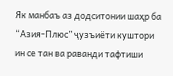Як манбаъ аз додситонии шаҳр ба “Азия-Плюс” ҷузъиёти куштори ин се тан ва раванди тафтиши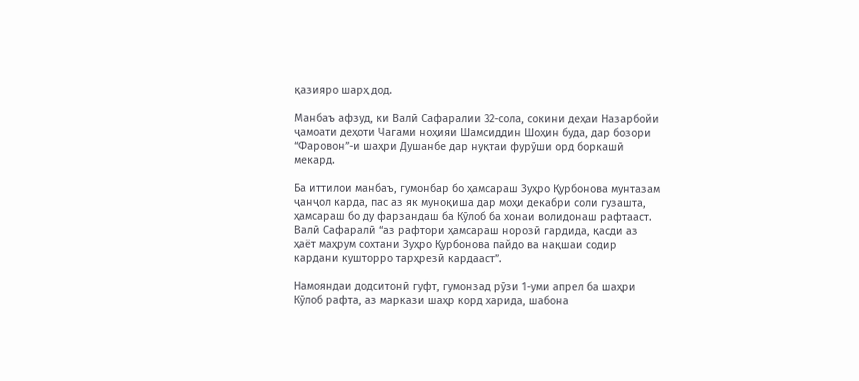қазияро шарҳ дод.

Манбаъ афзуд, ки Валӣ Сафаралии 32-сола, сокини деҳаи Назарбойи ҷамоати деҳоти Чагами ноҳияи Шамсиддин Шоҳин буда, дар бозори “Фаровон”-и шаҳри Душанбе дар нуқтаи фурӯши орд боркашӣ мекард.

Ба иттилои манбаъ, гумонбар бо ҳамсараш Зуҳро Қурбонова мунтазам ҷанҷол карда, пас аз як муноқиша дар моҳи декабри соли гузашта, ҳамсараш бо ду фарзандаш ба Кӯлоб ба хонаи волидонаш рафтааст. Валӣ Сафаралӣ “аз рафтори ҳамсараш норозӣ гардида, қасди аз ҳаёт маҳрум сохтани Зуҳро Қурбонова пайдо ва нақшаи содир кардани кушторро тарҳрезӣ кардааст”.

Намояндаи додситонӣ гуфт, гумонзад рӯзи 1-уми апрел ба шаҳри Кӯлоб рафта, аз маркази шаҳр корд харида, шабона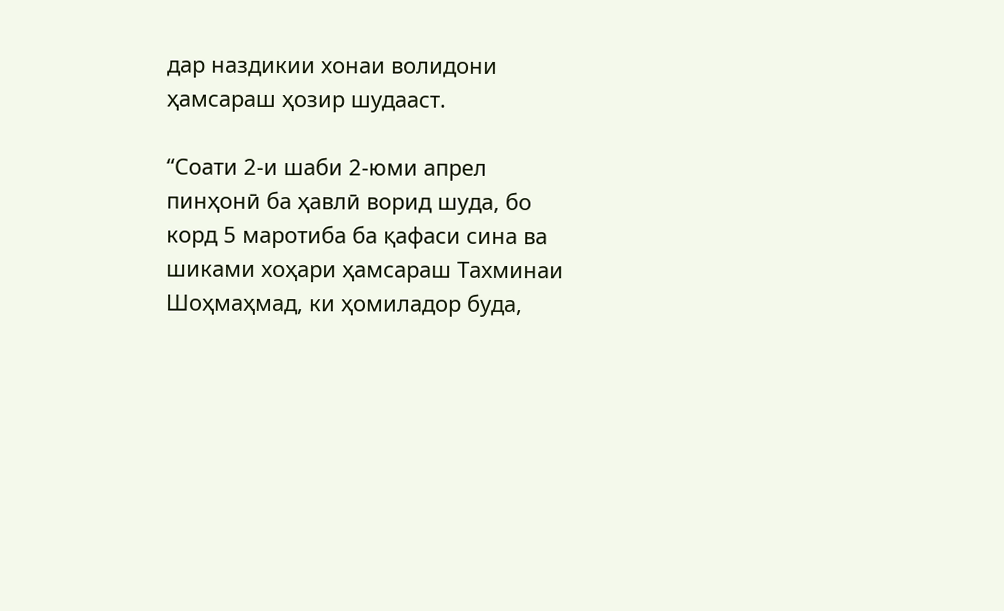дар наздикии хонаи волидони ҳамсараш ҳозир шудааст.

“Соати 2-и шаби 2-юми апрел пинҳонӣ ба ҳавлӣ ворид шуда, бо корд 5 маротиба ба қафаси сина ва шиками хоҳари ҳамсараш Тахминаи Шоҳмаҳмад, ки ҳомиладор буда,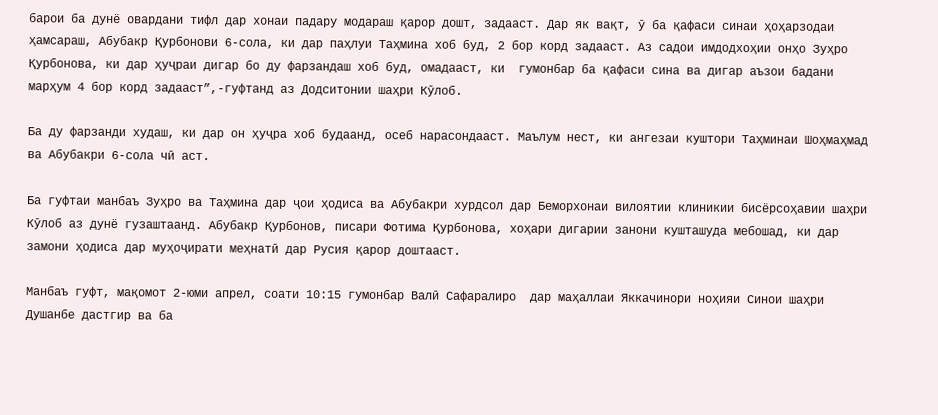барои ба дунё овардани тифл дар хонаи падару модараш қарор дошт, задааст. Дар як вақт, ӯ ба қафаси синаи ҳоҳарзодаи ҳамсараш, Абубакр Қурбонови 6-сола, ки дар паҳлуи Таҳмина хоб буд, 2 бор корд задааст. Аз садои имдодхоҳии онҳо Зуҳро Қурбонова, ки дар ҳуҷраи дигар бо ду фарзандаш хоб буд, омадааст, ки  гумонбар ба қафаси сина ва дигар аъзои бадани марҳум 4 бор корд задааст”,-гуфтанд аз Додситонии шаҳри Кӯлоб.

Ба ду фарзанди худаш, ки дар он ҳуҷра хоб будаанд, осеб нарасондааст. Маълум нест, ки ангезаи куштори Таҳминаи Шоҳмаҳмад ва Абубакри 6-сола чӣ аст.

Ба гуфтаи манбаъ Зуҳро ва Таҳмина дар ҷои ҳодиса ва Абубакри хурдсол дар Беморхонаи вилоятии клиникии бисёрсоҳавии шаҳри Кӯлоб аз дунё гузаштаанд. Абубакр Қурбонов, писари Фотима Қурбонова, хоҳари дигарии занони кушташуда мебошад, ки дар замони ҳодиса дар муҳоҷирати меҳнатӣ дар Русия қарор доштааст.

Манбаъ гуфт, мақомот 2-юми апрел, соати 10:15 гумонбар Валӣ Сафаралиро  дар маҳаллаи Яккачинори ноҳияи Синои шаҳри Душанбе дастгир ва ба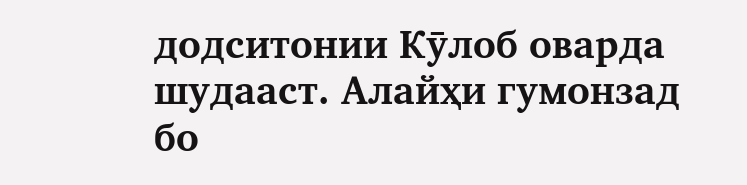додситонии Кӯлоб оварда шудааст. Алайҳи гумонзад бо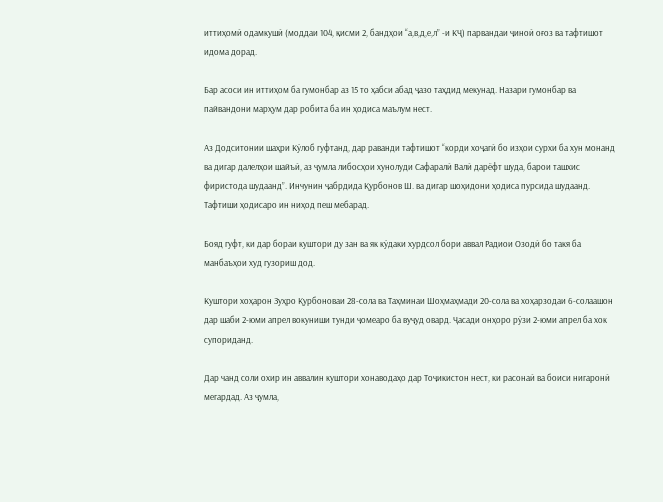иттиҳомӣ одамкушӣ (моддаи 104, қисми 2, бандҳои “а,в,д,е,л” -и КҶ) парвандаи ҷиноӣ оғоз ва тафтишот идома дорад.

Бар асоси ин иттиҳом ба гумонбар аз 15 то ҳабси абад ҷазо таҳдид мекунад. Назари гумонбар ва пайвандони марҳум дар робита ба ин ҳодиса маълум нест.

Аз Додситонии шаҳри Кӯлоб гуфтанд, дар раванди тафтишот “корди хоҷагӣ бо изҳои сурхи ба хун монанд ва дигар далелҳои шайъӣ, аз ҷумла либосҳои хунолуди Сафаралӣ Валӣ дарёфт шуда, барои ташхис фиристода шудаанд”. Инчунин ҷабрдида Қурбонов Ш. ва дигар шоҳидони ҳодиса пурсида шудаанд. Тафтиши ҳодисаро ин ниҳод пеш мебарад.

Бояд гуфт, ки дар бораи куштори ду зан ва як кӯдаки хурдсол бори аввал Радиои Озодӣ бо такя ба манбаъҳои худ гузориш дод.

Куштори хоҳарон Зуҳро Қурбоноваи 28-сола ва Таҳминаи Шоҳмаҳмади 20-сола ва хоҳарзодаи 6-солаашон дар шаби 2-юми апрел вокуниши тунди ҷомеаро ба вуҷуд овард. Ҷасади онҳоро рӯзи 2-юми апрел ба хок супориданд.

Дар чанд соли охир ин аввалин куштори хонаводаҳо дар Тоҷикистон нест, ки расонаӣ ва боиси нигаронӣ мегардад. Аз ҷумла,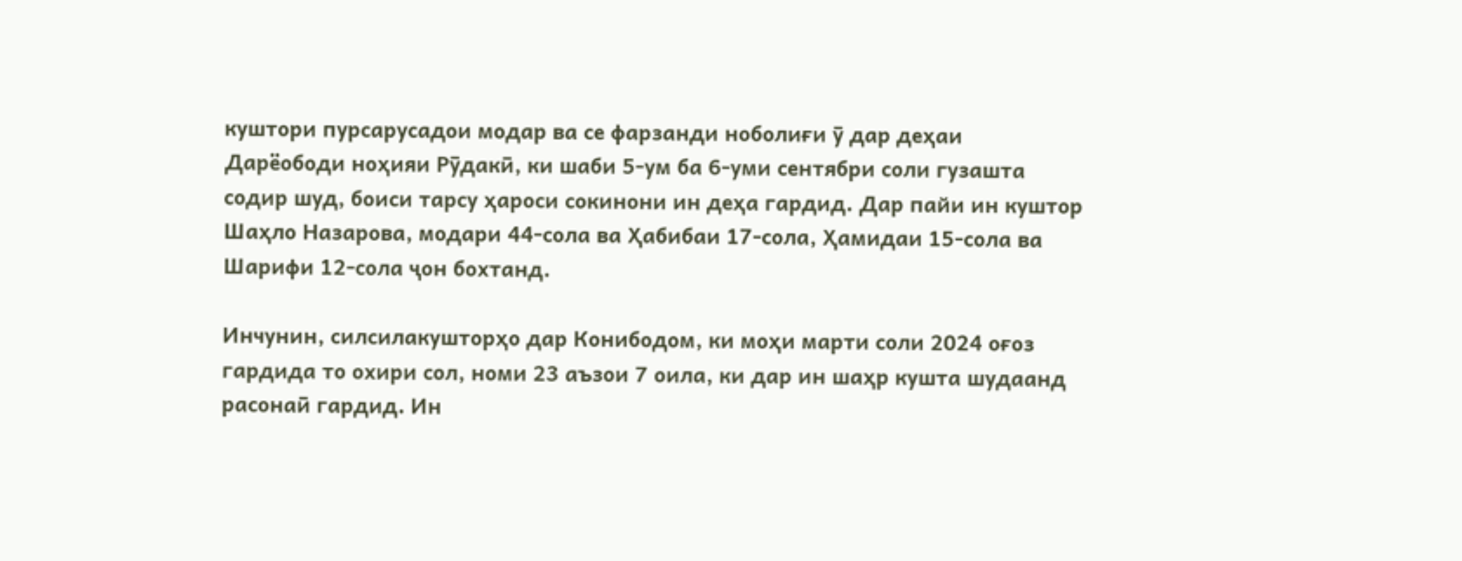куштори пурсарусадои модар ва се фарзанди ноболиғи ӯ дар деҳаи Дарёободи ноҳияи Рӯдакӣ, ки шаби 5-ум ба 6-уми сентябри соли гузашта содир шуд, боиси тарсу ҳароси сокинони ин деҳа гардид. Дар пайи ин куштор Шаҳло Назарова, модари 44-сола ва Ҳабибаи 17-сола, Ҳамидаи 15-сола ва Шарифи 12-сола ҷон бохтанд.

Инчунин, силсилакушторҳо дар Конибодом, ки моҳи марти соли 2024 оғоз гардида то охири сол, номи 23 аъзои 7 оила, ки дар ин шаҳр кушта шудаанд расонаӣ гардид. Ин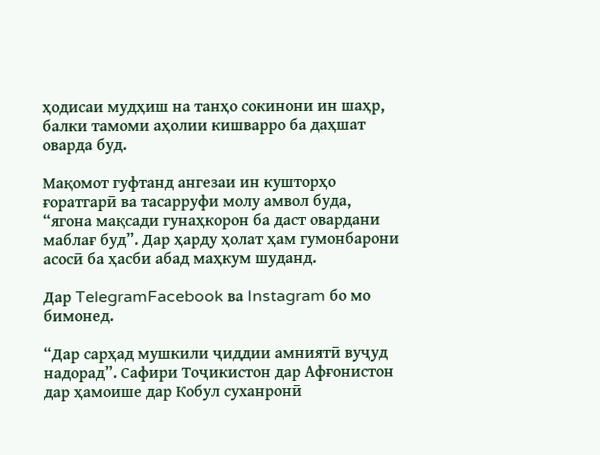ҳодисаи мудҳиш на танҳо сокинони ин шаҳр, балки тамоми аҳолии кишварро ба даҳшат оварда буд.

Мақомот гуфтанд ангезаи ин кушторҳо ғоратгарӣ ва тасарруфи молу амвол буда, “ягона мақсади гунаҳкорон ба даст овардани маблағ буд”. Дар ҳарду ҳолат ҳам гумонбарони асосӣ ба ҳасби абад маҳкум шуданд.

Дар TelegramFacebook ва Instagram бо мо бимонед.

“Дар сарҳад мушкили ҷиддии амниятӣ вуҷуд надорад”. Сафири Тоҷикистон дар Афғонистон дар ҳамоише дар Кобул суханронӣ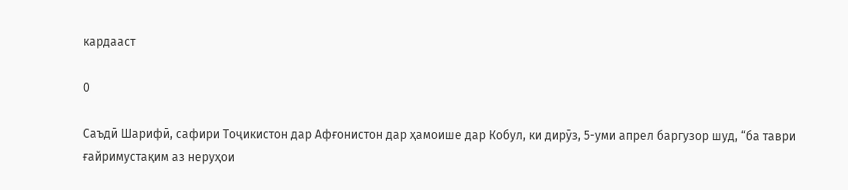кардааст

0

Саъдӣ Шарифӣ, сафири Тоҷикистон дар Афғонистон дар ҳамоише дар Кобул, ки дирӯз, 5-уми апрел баргузор шуд, “ба таври ғайримустақим аз неруҳои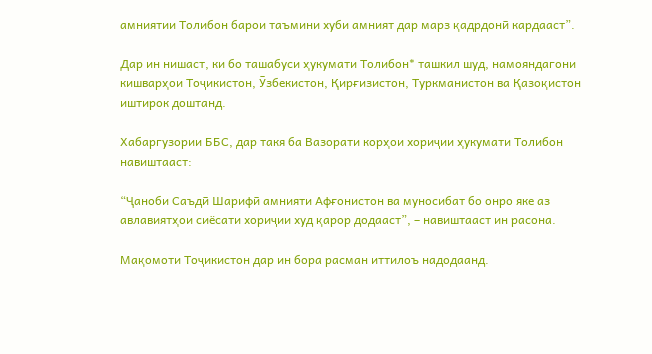амниятии Толибон барои таъмини хуби амният дар марз қадрдонӣ кардааст”.

Дар ин нишаст, ки бо ташабуси ҳукумати Толибон* ташкил шуд, намояндагони кишварҳои Тоҷикистон, Ӯзбекистон, Қирғизистон, Туркманистон ва Қазоқистон иштирок доштанд.

Хабаргузории ББС, дар такя ба Вазорати корҳои хориҷии ҳукумати Толибон навиштааст:

“Ҷаноби Саъдӣ Шарифӣ амнияти Афғонистон ва муносибат бо онро яке аз авлавиятҳои сиёсати хориҷии худ қарор додааст”, – навиштааст ин расона.

Мақомоти Тоҷикистон дар ин бора расман иттилоъ надодаанд.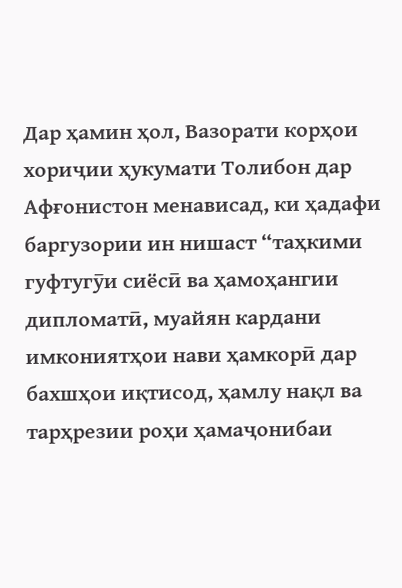Дар ҳамин ҳол, Вазорати корҳои хориҷии ҳукумати Толибон дар Афғонистон менависад, ки ҳадафи баргузории ин нишаст “таҳкими гуфтугӯи сиёсӣ ва ҳамоҳангии дипломатӣ, муайян кардани имкониятҳои нави ҳамкорӣ дар бахшҳои иқтисод, ҳамлу нақл ва тарҳрезии роҳи ҳамаҷонибаи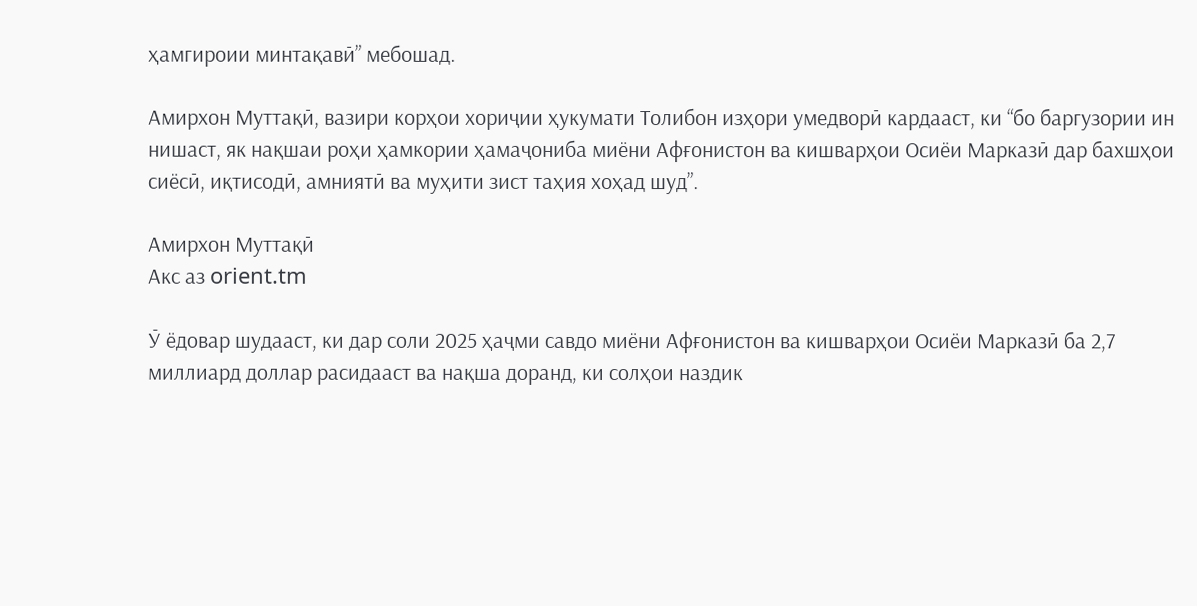ҳамгироии минтақавӣ” мебошад.

Амирхон Муттақӣ, вазири корҳои хориҷии ҳукумати Толибон изҳори умедворӣ кардааст, ки “бо баргузории ин нишаст, як нақшаи роҳи ҳамкории ҳамаҷониба миёни Афғонистон ва кишварҳои Осиёи Марказӣ дар бахшҳои сиёсӣ, иқтисодӣ, амниятӣ ва муҳити зист таҳия хоҳад шуд”.

Амирхон Муттақӣ
Акс аз orient.tm

Ӯ ёдовар шудааст, ки дар соли 2025 ҳаҷми савдо миёни Афғонистон ва кишварҳои Осиёи Марказӣ ба 2,7 миллиард доллар расидааст ва нақша доранд, ки солҳои наздик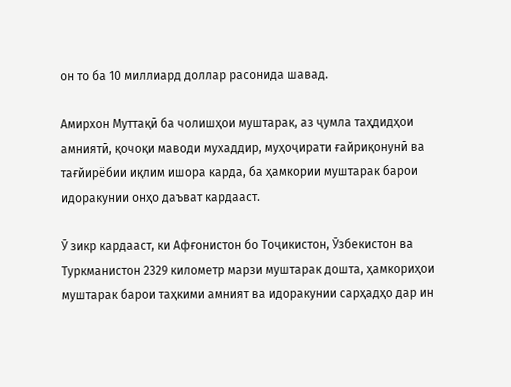он то ба 10 миллиард доллар расонида шавад.

Амирхон Муттақӣ ба чолишҳои муштарак, аз ҷумла таҳдидҳои амниятӣ, қочоқи маводи мухаддир, муҳоҷирати ғайриқонунӣ ва тағйирёбии иқлим ишора карда, ба ҳамкории муштарак барои идоракунии онҳо даъват кардааст.

Ӯ зикр кардааст, ки Афғонистон бо Тоҷикистон, Ӯзбекистон ва Туркманистон 2329 километр марзи муштарак дошта, ҳамкориҳои муштарак барои таҳкими амният ва идоракунии сарҳадҳо дар ин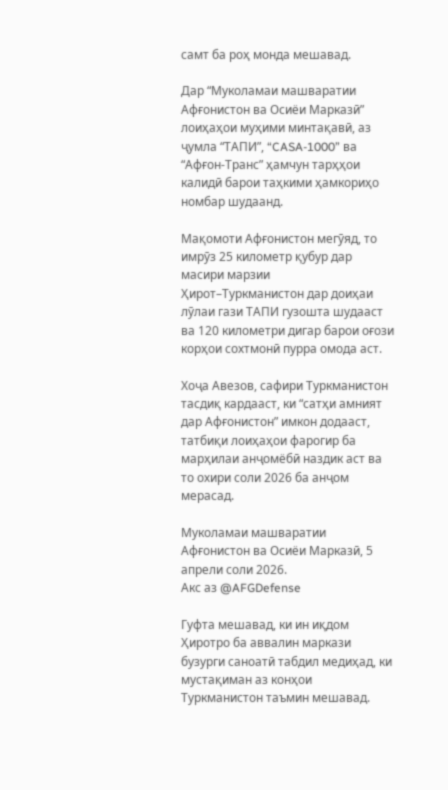самт ба роҳ монда мешавад.

Дар “Муколамаи машваратии Афғонистон ва Осиёи Марказӣ” лоиҳаҳои муҳими минтақавӣ, аз ҷумла “ТАПИ”, “CASA-1000” ва “Афғон-Транс” ҳамчун тарҳҳои калидӣ барои таҳкими ҳамкориҳо номбар шудаанд.

Мақомоти Афғонистон мегӯяд, то имрӯз 25 километр қубур дар масири марзии Ҳирот–Туркманистон дар доиҳаи лӯлаи гази ТАПИ гузошта шудааст ва 120 километри дигар барои оғози корҳои сохтмонӣ пурра омода аст.

Хоҷа Авезов, сафири Туркманистон тасдиқ кардааст, ки “сатҳи амният дар Афғонистон” имкон додааст, татбиқи лоиҳаҳои фарогир ба марҳилаи анҷомёбӣ наздик аст ва то охири соли 2026 ба анҷом мерасад.

Муколамаи машваратии Афғонистон ва Осиёи Марказӣ, 5 апрели соли 2026.
Акс аз @AFGDefense

Гуфта мешавад, ки ин иқдом Ҳиротро ба аввалин маркази бузурги саноатӣ табдил медиҳад, ки мустақиман аз конҳои Туркманистон таъмин мешавад.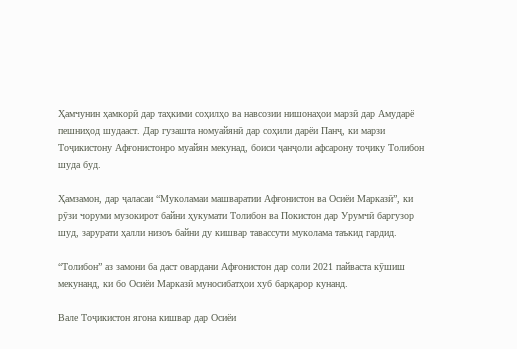Ҳамчунин ҳамкорӣ дар таҳкими соҳилҳо ва навсозии нишонаҳои марзӣ дар Амударё пешниҳод шудааст. Дар гузашта номуайянӣ дар соҳили дарёи Панҷ, ки марзи Тоҷикистону Афғонистонро муайян мекунад, боиси ҷанҷоли афсарону тоҷику Толибон шуда буд.

Ҳамзамон, дар ҷаласаи “Муколамаи машваратии Афғонистон ва Осиёи Марказӣ”, ки рӯзи чоруми музокирот байни ҳукумати Толибон ва Покистон дар Урумчӣ баргузор шуд, зарурати ҳалли низоъ байни ду кишвар тавассути муколама таъкид гардид.

“Толибон” аз замони ба даст овардани Афғонистон дар соли 2021 пайваста кӯшиш мекунанд, ки бо Осиёи Марказӣ муносибатҳои хуб барқарор кунанд.

Вале Тоҷикистон ягона кишвар дар Осиёи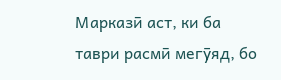Марказӣ аст, ки ба таври расмӣ мегӯяд, бо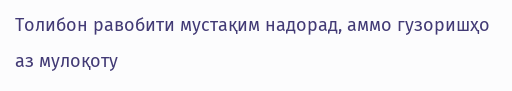Толибон равобити мустақим надорад, аммо гузоришҳо аз мулоқоту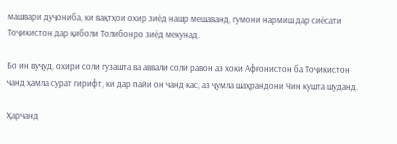машвари дуҷониба, ки вақтҳои охир зиёд нашр мешаванд, гумони нармиш дар сиёсати Тоҷикистон дар қиболи Толибонро зиёд мекунад.

Бо ин вуҷуд, охири соли гузашта ва аввали соли равон аз хоки Афғонистон ба Тоҷикистон чанд ҳамла сурат гирифт, ки дар пайи он чанд кас, аз ҷумла шаҳрандони Чин кушта шуданд.

Ҳарчанд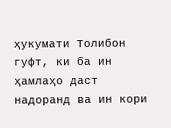ҳукумати Толибон гуфт, ки ба ин ҳамлаҳо даст надоранд ва ин кори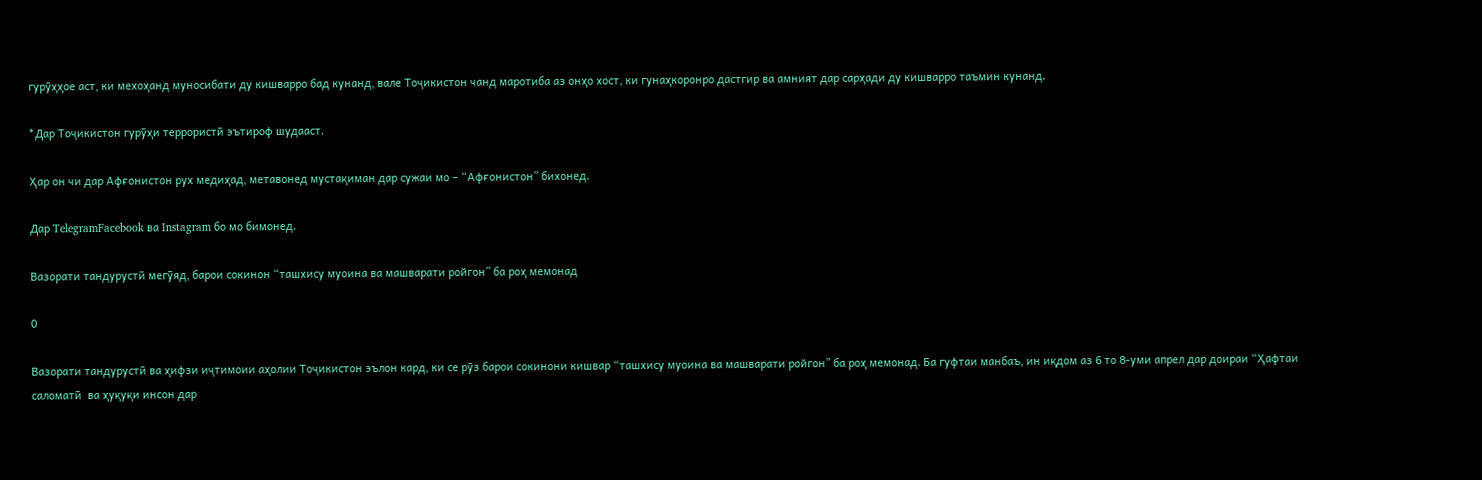гурӯҳҳое аст, ки мехоҳанд муносибати ду кишварро бад кунанд, вале Тоҷикистон чанд маротиба аз онҳо хост, ки гунаҳкоронро дастгир ва амният дар сарҳади ду кишварро таъмин кунанд.

*Дар Тоҷикистон гурӯҳи террористӣ эътироф шудааст.

Ҳар он чи дар Афғонистон рух медиҳад, метавонед мустақиман дар сужаи мо – “Афғонистон” бихонед.

Дар TelegramFacebook ва Instagram бо мо бимонед.

Вазорати тандурустӣ мегӯяд, барои сокинон “ташхису муоина ва машварати ройгон” ба роҳ мемонад

0

Вазорати тандурустӣ ва ҳифзи иҷтимоии аҳолии Тоҷикистон эълон кард, ки се рӯз барои сокинони кишвар “ташхису муоина ва машварати ройгон” ба роҳ мемонад. Ба гуфтаи манбаъ, ин иқдом аз 6 то 8-уми апрел дар доираи “Ҳафтаи саломатӣ  ва ҳуқуқи инсон дар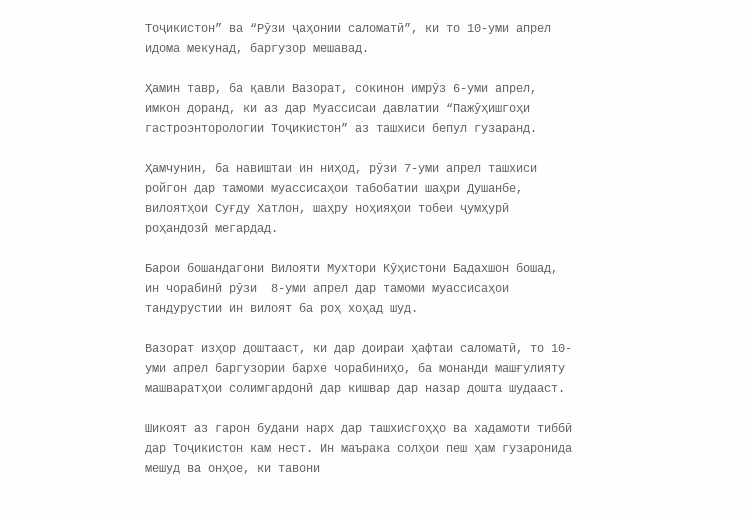Тоҷикистон” ва “Рӯзи ҷаҳонии саломатӣ”, ки то 10-уми апрел идома мекунад, баргузор мешавад.

Ҳамин тавр, ба қавли Вазорат, сокинон имрӯз 6-уми апрел, имкон доранд, ки аз дар Муассисаи давлатии “Пажӯҳишгоҳи гастроэнторологии Тоҷикистон” аз ташхиси бепул гузаранд.

Ҳамчунин, ба навиштаи ин ниҳод, рӯзи 7-уми апрел ташхиси ройгон дар тамоми муассисаҳои табобатии шаҳри Душанбе, вилоятҳои Суғду Хатлон, шаҳру ноҳияҳои тобеи ҷумҳурӣ роҳандозӣ мегардад.

Барои бошандагони Вилояти Мухтори Кӯҳистони Бадахшон бошад, ин чорабинӣ рӯзи  8-уми апрел дар тамоми муассисаҳои тандурустии ин вилоят ба роҳ хоҳад шуд.

Вазорат изҳор доштааст, ки дар доираи ҳафтаи саломатӣ, то 10-уми апрел баргузории бархе чорабиниҳо, ба монанди машғулияту машваратҳои солимгардонӣ дар кишвар дар назар дошта шудааст.

Шикоят аз гарон будани нарх дар ташхисгоҳҳо ва хадамоти тиббӣ дар Тоҷикистон кам нест. Ин маърака солҳои пеш ҳам гузаронида мешуд ва онҳое, ки тавони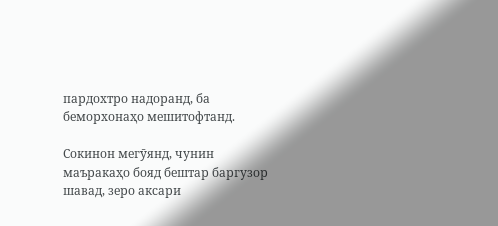пардохтро надоранд, ба беморхонаҳо мешитофтанд.

Сокинон мегӯянд, чунин маъракаҳо бояд бештар баргузор шавад, зеро аксари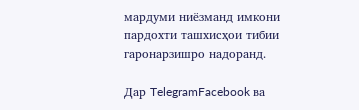мардуми ниёзманд имкони пардохти ташхисҳои тибии гаронарзишро надоранд.

Дар TelegramFacebook ва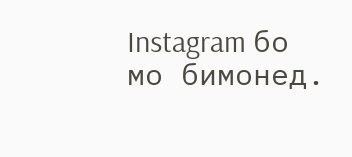Instagram бо мо бимонед.